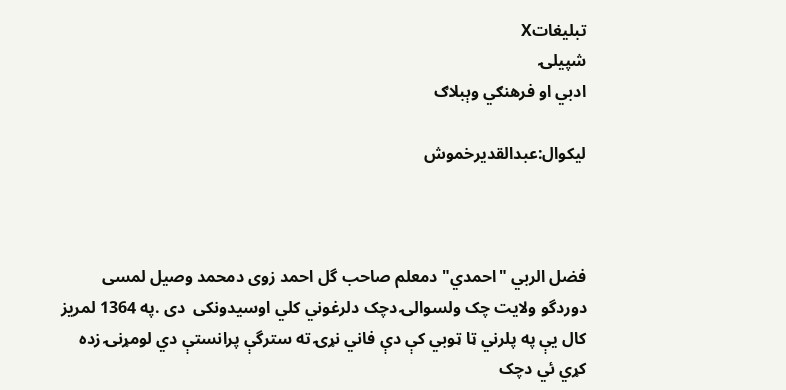تبليغاتX
شپيلۍ
ادبي او فرهنګي وېبلاګ

لیکوال:عبدالقديرخموش



فضل الربي "احمدي" دمعلم صاحب گل احمد زوى دمحمد وصيل لمسى دوردگو ولايت چک ولسوالۍ دچک دلرغوني کلي اوسيدونکى  دى .په 1364 لمريز کال يې په پلرني ټا ټوبي کې دې فاني نړۍ ته سترگې پرانستې دي لومړنۍ زده کړي ئي دچک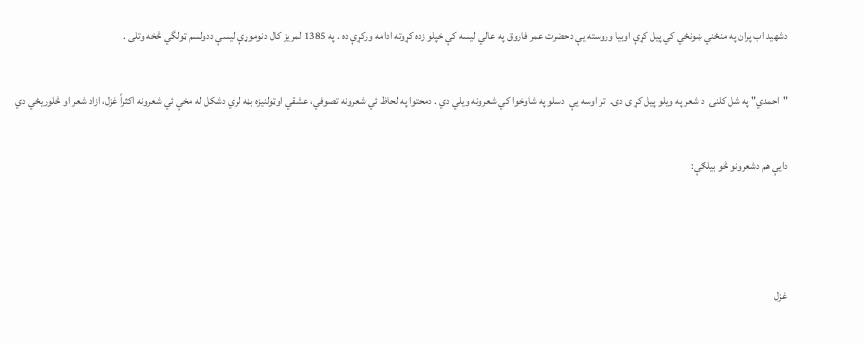دشهيد اب پران په منځني ښونځي کي پيل کړې اوبيا وروسته يې دحضرت عمر فاروق په عالي ليسه كې خپلو زده کړوته ادامه ورکړې ده . په 1385 لمريز کال دنوموړې ليسې ددولسم ټولگي څخه وتلى .

"احمدي" په شل کلنۍ  د شعر په ويلو پيل کړ ى دى.  تر اوسه يې  دسلو په شاوخوا کي شعرونه ويلي دي . دمحتوا په لحاظ ئي شعرونه تصوفي، عشقي اوټولنيزه بڼه لري دشکل له مخې ئي شعرونه اكثراً غزل، ازاد شعر او څلوريځي دي

دايې هم دشعرونو څو بيلګې:



غزل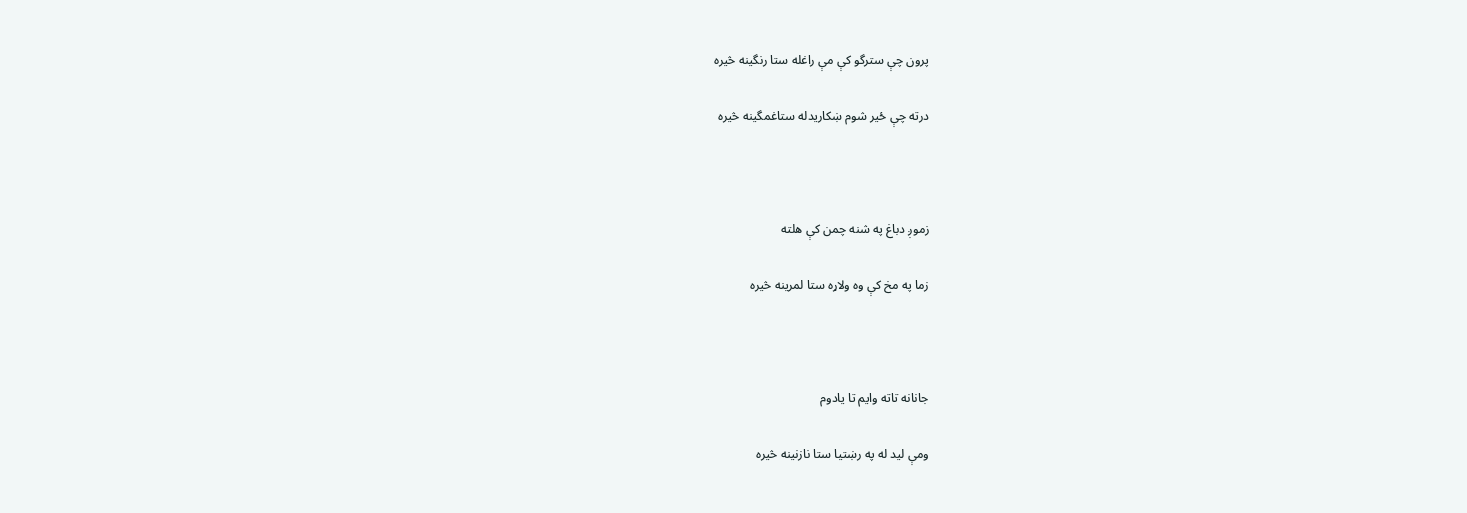پرون چې سترگو کې مې راغله ستا رنگينه څيره

درته چې ځير شوم ښکاريدله ستاغمگينه څيره



زموږ دباغ په شنه چمن کې هلته

زما په مخ کې وه ولاړه ستا لمرينه څيره



جانانه تاته وايم تا يادوم

ومې ليد له په رښتيا ستا نازنينه څيره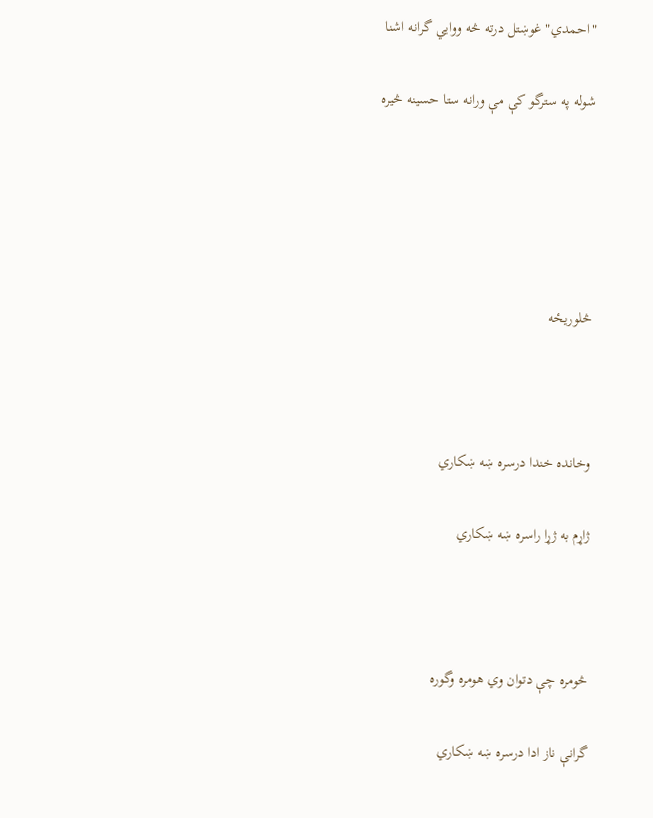"احمدي" غوښتل درته څه ووايي گرانه اشنا

شوله په سترگو کې مې ورانه ستا حسينه څيره





څلوريځه



وخانده خندا درسره ښه ښکاري

ژاړم به ژړا راسره ښه ښکاري



څومره چې دتوان وي هومره وگوره

گرانې ناز ادا درسره ښه ښکاري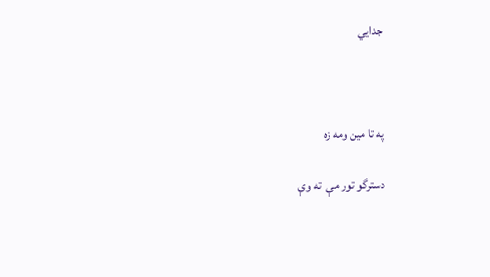جدايي



په تا مين ومه زه

دسترگو تور مې  ته وې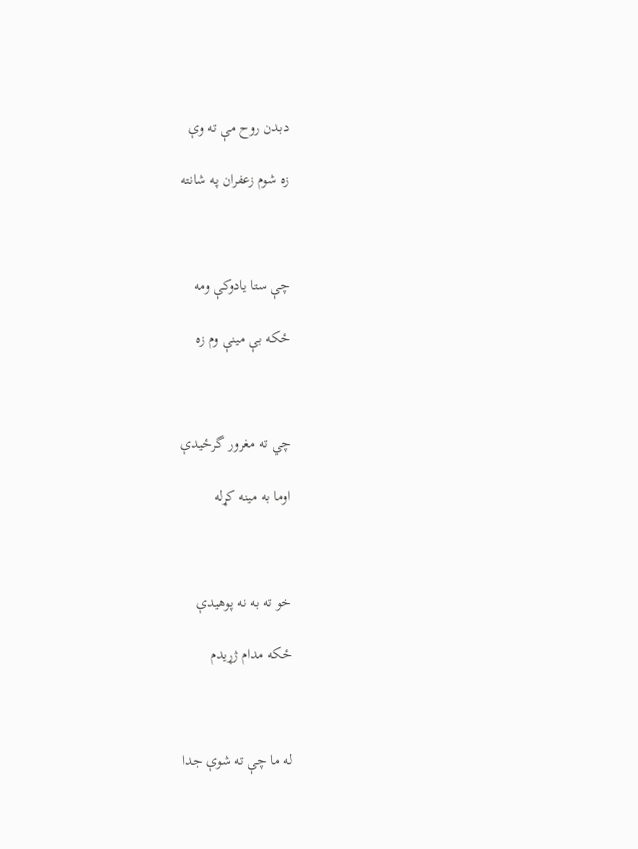دبدن روح مې ته وې

زه شوم زعفران په شانته



چې ستا يادوکې ومه

ځکه بې مينې وم زه



چي ته مغرور گرځيدې

اوما به مينه کړله



خو ته به نه پوهيدې

ځکه مدام ژړيدم



له ما چې ته شوې جدا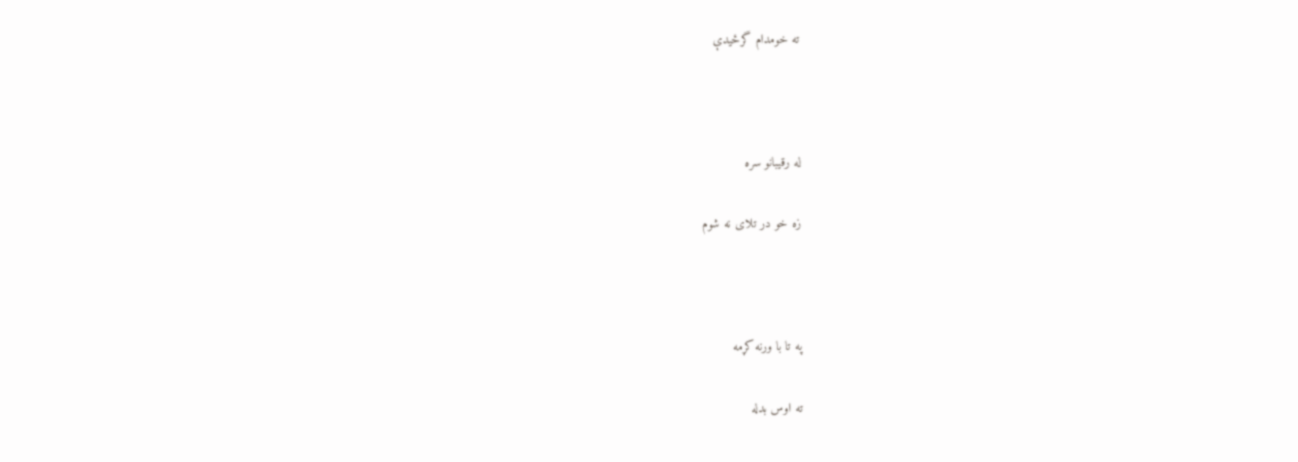ته خومدام گرځيدې



له رقيبانو سره

زه خو در تلاى نه شوم



په تا با ورنه کړمه

ته اوس بدله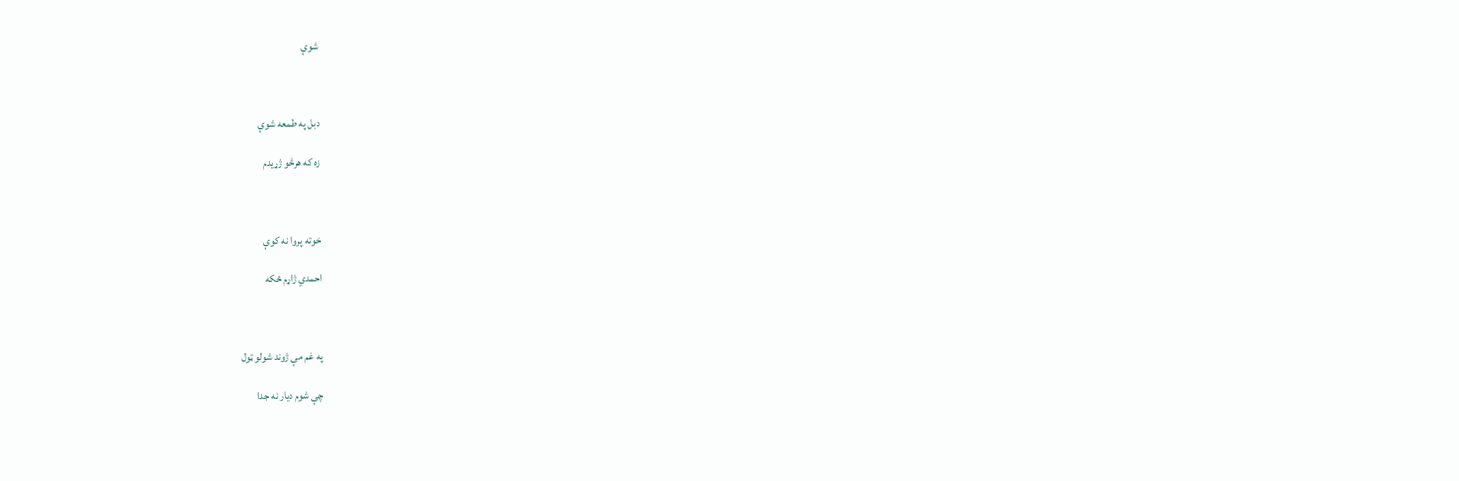شوې



دبل په طمعه شوې

زه که هرڅو ژړيدم



خوته پروا نه کوې

احمدي ژاړم ځكه



په غم مې ژوند شولو ټول

چې شوم ديار نه جدا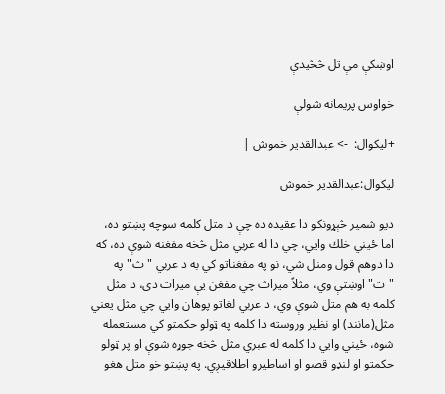اوښكې مې تل څڅيدې

خواوس پريمانه شولې

+ليكوال:  -> عبدالقدير خموش |

ليكوال:عبدالقدير خموش

ديو شمير څېړونكو دا عقيده ده چې د متل كلمه سوچه پښتو ده، اما ځيني خلك وايي، چي دا له عربي مثل څخه مفغنه شوې ده، كه دا دوهم قول ومنل شي، نو په مفغناتو كي به د عربي "ث" په "ت" اوښتې وي، مثلاً ميراث چي مفغن يې ميرات دى، د مثل كلمه به هم متل شوې وي، د عربي لغاتو پوهان وايي چي مثل يعني مثل(مانند) او نظير وروسته دا كلمه په ټولو حكمتو كي مستعمله شوه، ځيني وايي دا كلمه له عبري مثل څخه جوړه شوې او پر ټولو حكمتو او لنډو قصو او اساطيرو اطلاقيږي. په پښتو خو متل هغو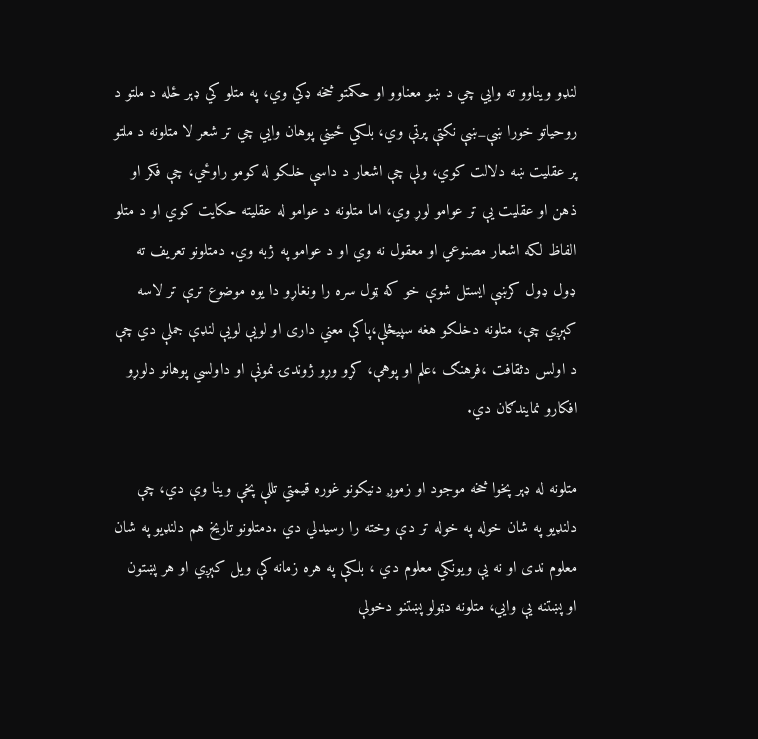لنډو ويناوو ته وايي چي د ښو معناوو او حكمتو څخه ډكي وي، په متلو كي ډېر ځله د ملتو د روحياتو خورا ښې_ښې نكتې پرتې وي، بلكي ځيني پوهان وايي چي تر شعر لا متلونه د ملتو پر عقليت ښه دلالت كوي، ولې چې اشعار د داسې خلكو له كومو راوځي، چې فكر او ذهن او عقليت يې تر عوامو لوړ وي، اما متلونه د عوامو له عقليته حكايت كوي او د متلو الفاظ لكه اشعار مصنوعي او معقول نه وي او د عوامو په ژبه وي. دمتلونو تعريف ته ډول ډول كرښې ايستل شوې خو كه ټول سره را ونغاړو دا يوه موضوع ترې تر لاسه كېږي چې، متلونه دخلكو هغه سپيڅلې،پاكې معني دارى او لويې لويې لنډې جملې دي چې د اولس دثقافت ،فرهنګ ،علم او پوهې، كړو وړو ژوندۍ نمونې او داولسي پوهانو دلوړو افكارو نمايندګان دي.

متلونه له ډېر پخوا څخه موجود او زموږ دنيكونو غوره قيمتي تللې پخې وينا وې دي، چې دلنډيو په شان خوله په خوله تر دې وخته را رسيدلي دي .دمتلونو تاريخ هم دلنډيو په شان معلوم ندى او نه يې ويونكي معلوم دي ، بلكې په هره زمانه كې ويل كېږي او هر پښتون او پښتنه يې وايي، متلونه دټولو پښتنو دخولې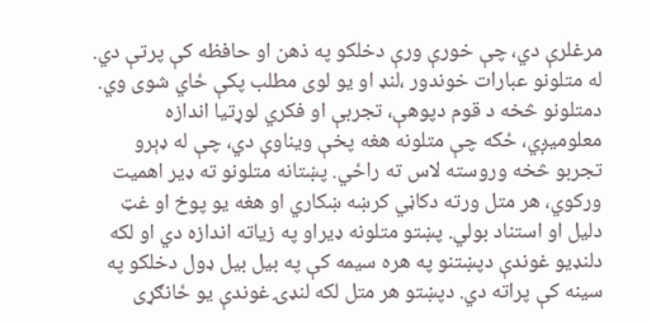مرغلرې دي، چې خورې ورې دخلكو په ذهن او حافظه كې پرتې دي. له متلونو عبارات خوندور ،لنډ او يو لوى مطلب پكې ځاي شوى وي. دمتلونو څخه د قوم دپوهې، تجربې او فكري لوړتيا اندازه معلوميږي، ځكه چې متلونه هغه پخې ويناوې دي، چې له ډېرو تجربو څخه وروسته لاس ته راځي. پښتانه متلونو ته ډير اهميت وركوي، هر متل ورته دكاڼي كرښه ښكاري او هغه يو پوخ او غټ دليل او استناد بولي. پښتو متلونه ډيراو په زياته اندازه دي او لكه دلنډيو غوندې دپښتنو په هره سيمه كې په بيل بيل ډول دخلكو په سينه كې پراته دي. دپښتو هر متل لكه لنډۍ غوندې يو ځانګړى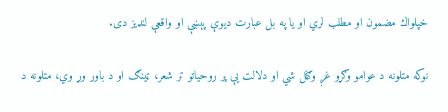خپلواك مضمون او مطلب لري او يا په بل عبارت ديوې پېښې او واقعې لنډيز دى.

نوكه متلونه د عوامو وګړو غږ وګڼل شي او دلالت يې پر روحياتو تر شعر، ټينګ او د باور وړ وي، متلونه د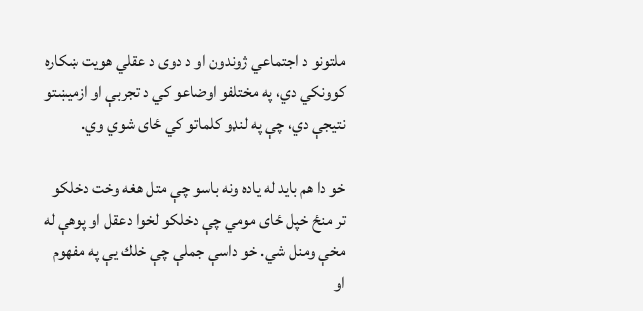ملتونو د اجتماعي ژوندون او د دوى د عقلي هويت ښكاره كوونكي دي، په مختلفو اوضاعو كي د تجربې او ازميښتو نتيجې دي، چې په لنډو كلماتو كي ځاى شوي وي.

خو دا هم بايد له ياده ونه باسو چې متل هغه وخت دخلكو تر منځ خپل ځاى مومي چې دخلكو لخوا دعقل او پوهې له مخې ومنل شي. خو داسې جملې چې خلك يې په مفهوم او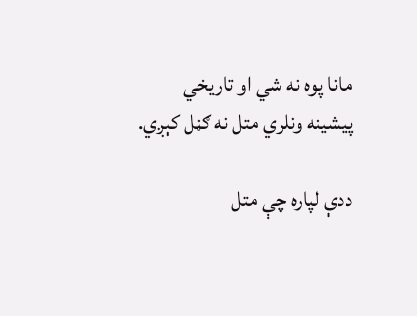مانا پوه نه شي او تاريخي پيشينه ونلري متل نه ګڼل كېږي.

ددې لپاره چې متل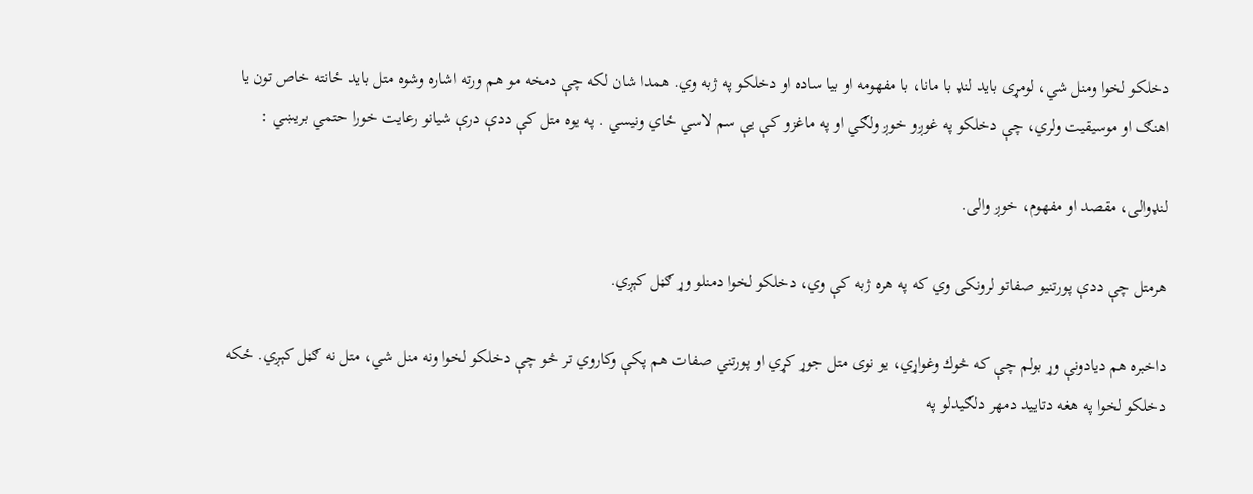دخلكو لخوا ومنل شي، لومړى بايد لنډ با مانا، با مفهومه او بيا ساده او دخلكو په ژبه وي. همدا شان لكه چې دمخه مو هم ورته اشاره وشوه متل بايد ځانته خاص تون يا اهنګ او موسيقيت ولري، چې دخلكو په غوږو خوږ ولګي او په ماغزو كې يې سم لاسي ځاي ونيسي . په يوه متل كې ددې درې شيانو رعايت خورا حتمي بريښي :

لنډوالى، مقصد او مفهوم، خوږ والى.

هرمتل چې ددې پورتنيو صفاتو لرونكى وي كه په هره ژبه كې وي، دخلكو لخوا دمنلو وړ ګڼل كېږي.

داخبره هم ديادونې وړ بولم چې كه څوك وغواړي، يو نوى متل جوړ كړي او پورتني صفات هم پكې وكاروي تر څو چې دخلكو لخوا ونه منل شي، متل نه ګڼل كېږي. ځكه دخلكو لخوا په هغه دتاييد دمهر دلګيدلو په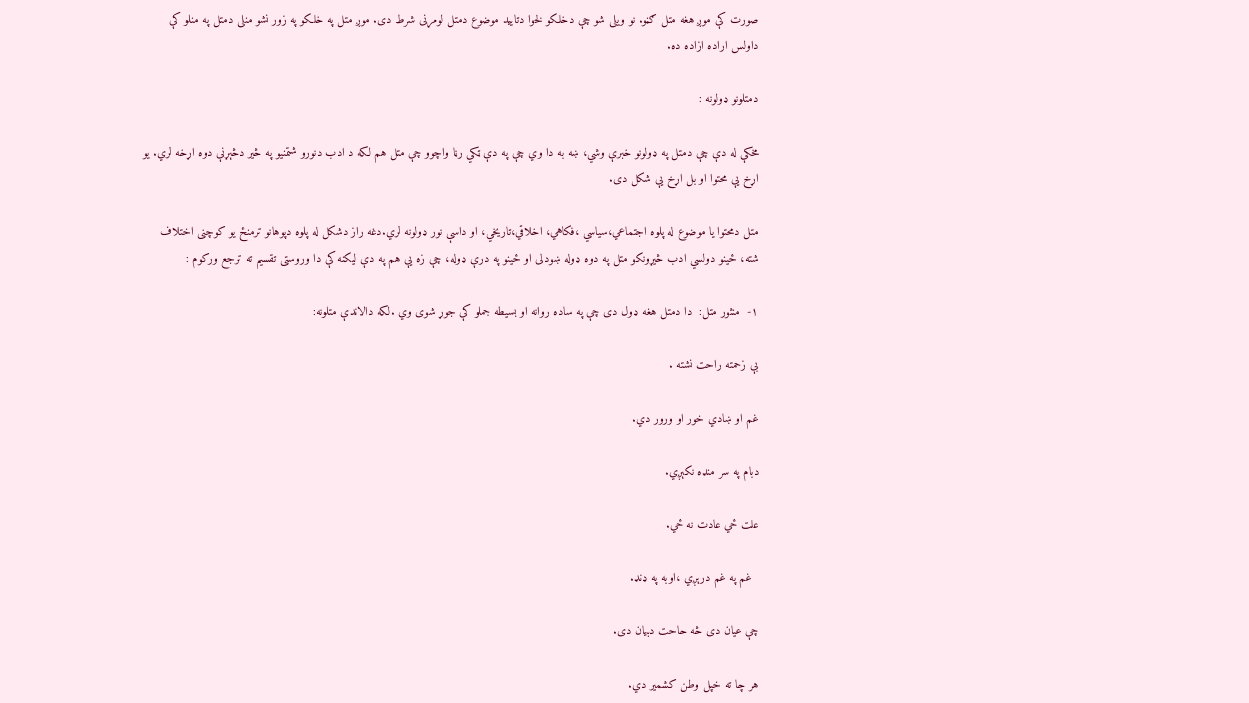صورت كې موږ هغه متل ګڼو. نو ويلى شو چې دخلكو لخوا دتاييد موضوع دمتل لومړنى شرط دى. موږ متل په خلكو په زور نشو منلى دمتل په منلو كې داولس اراده ازاده ده.

دمتلونو ډولونه :

مخكې له دې چې دمتل په ډولونو خبرې وشي، ښه به دا وي چې په دې ټكي رڼا واچوو چې متل هم لكه د ادب دنورو شتمنيو په څير دڅېړنې دوه اړخه لري. يو اړخ يې محتوا او بل اړخ يې شكل دی.

متل دمحتوا يا موضوع له پلوه اجتماعي،سياسي ،فكاهي، اخلاقي،تاريخي، او داسې نور ډولونه لري.دغه راز دشكل له پلوه دپوهانو ترمنځ يو كوچنى اختلاف شته، ځينو دولسي ادب څيړونكو متل په دوه ډوله ښودلى او ځينو په درې ډوله، چې زه يې هم په دې ليكنه كې دا وروستى تقسيم ته ترجع وركوم :

۱-  منثور متل:  دا دمتل هغه ډول دى چې په ساده روانه او بسيطه جملو كې جوړ شوى وي .لكه دالاندې متلونه:

بې زحمته راحت نشته .

غم او ښادي خور او ورور دي.

دبام په سر منډه نكېږي.

علت ځي عادت نه ځي.

  غم په غم درېږي ،اوبه په ډنډ.

چې عيان دى څه حاحت دبيان دى.

هر چا ته خپل وطن كشمير دي.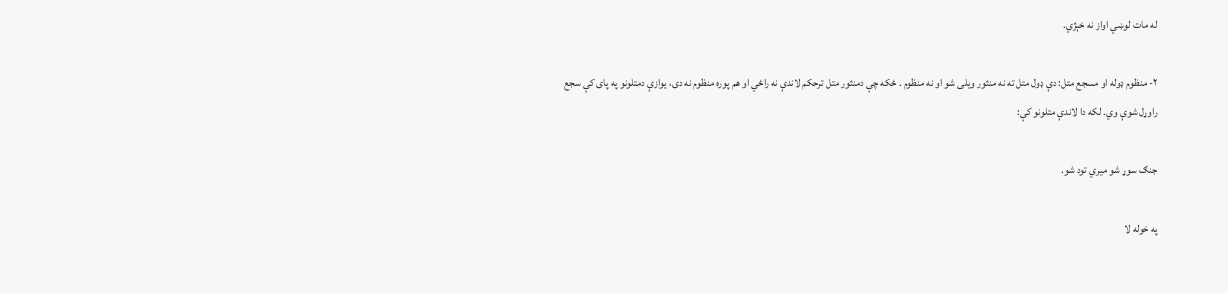له مات لوښي اواز نه خېژي.

۲- منظوم ډوله او مسجع متل: دې ډول متل ته نه منثور ويلى شو او نه منظوم . ځكه چې دمنثور متل ترحكم لاندې نه راځي او هم پوره منظوم نه دى، يوازې دمتلونو په پاى كې سجع راوړل شوې وي. لكه دا لاندې متلونو كې:

جنګ سوړ شو ميري تود شو.

په خوله لا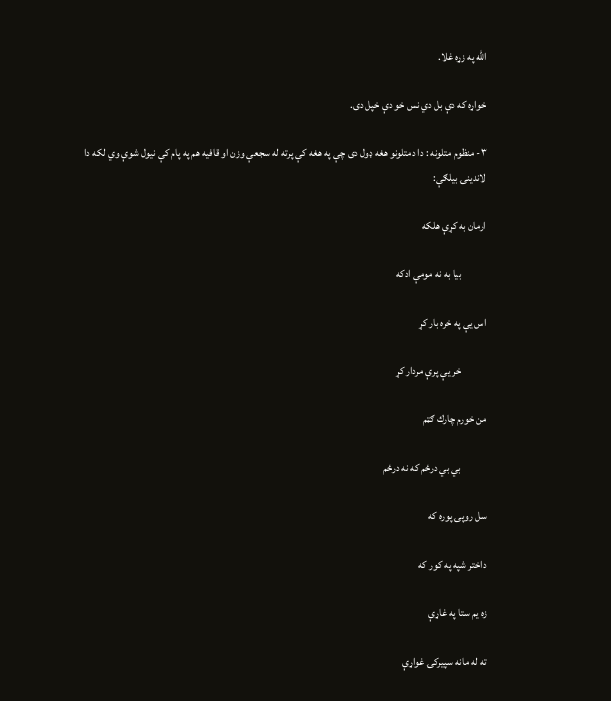الله په زړه غلا.

خواړه كه دې بل دي نس خو دې خپل دى.

۳- منظوم متلونه : دا دمتلونو هغه ډول دى چې په هغه كې پرته له سجعې وزن او قافيه هم په پام كې نيول شوې وي لكه دا لاندينۍ بيلګې:

ارمان به كړې هلكه

            بيا به نه مومې ادكه

اس يې په خره بار كړ

            خر يې پرې مردار كړ

من خورم چارك ګټم

            بي بي درځم كه نه درځم

سل روپۍ پوره كه

داختر شپه په كور كه

زه يم ستا په غاړې

ته له مانه سپيركۍ غواړې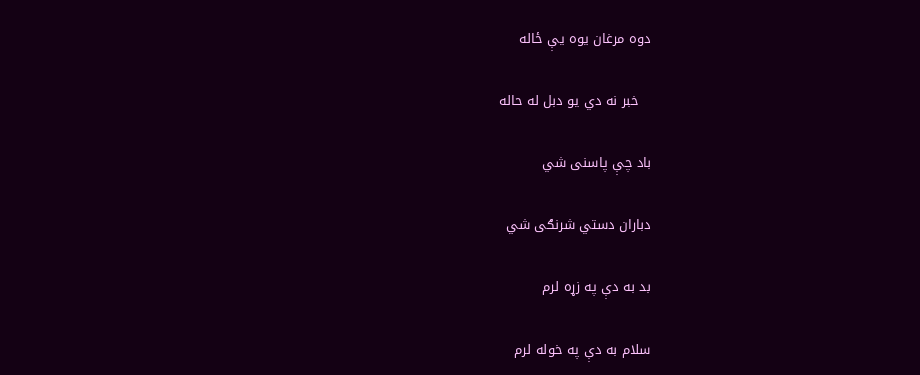دوه مرغان يوه يې ځاله

   خبر نه دي يو دبل له حاله

باد چې پاسنى شي

دباران دستي شرنګى شي

بد به دې په زړه لرم

سلام به دې په خوله لرم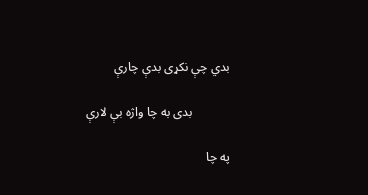بدي چې نكړى بدې چارې

            بدى به چا واژه بې لارې

په چا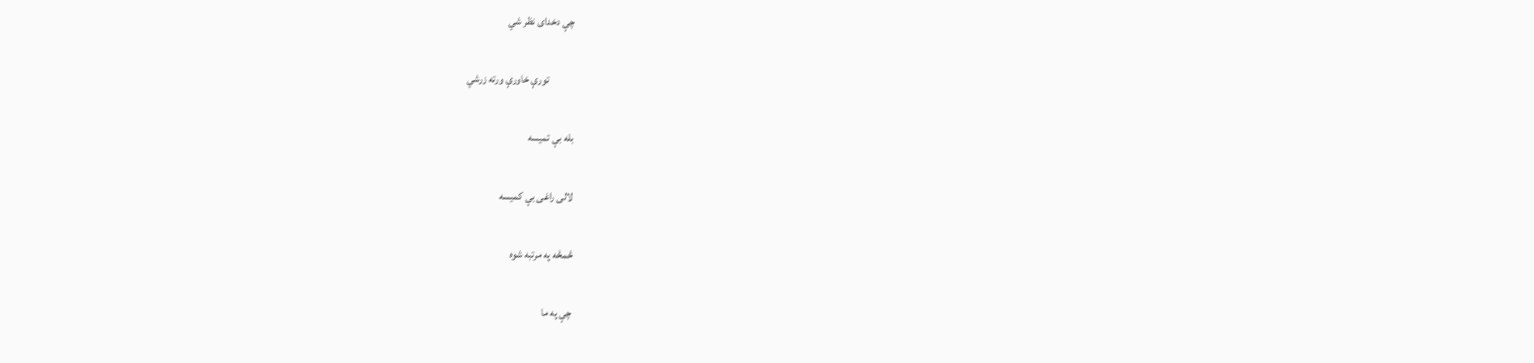چې دخداى نظر شي

            تورې خاورې ورته زرشي

بله بې تميسه

لالى راغى بې كميسه

څمڅه په مرتبه شوه

چې په ما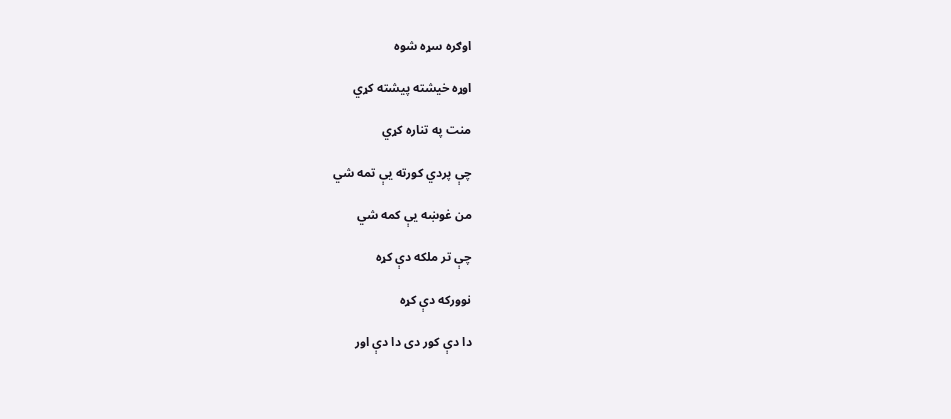اوګره سړه شوه

اوړه خيشته پيشته كړي

منت په تناره كړي

چې پردي كورته يې تمه شي

من غوښه يې كمه شي

چې تر ملكه دې كړه

نووركه دې كړه

دا دې كور دى دا دې اور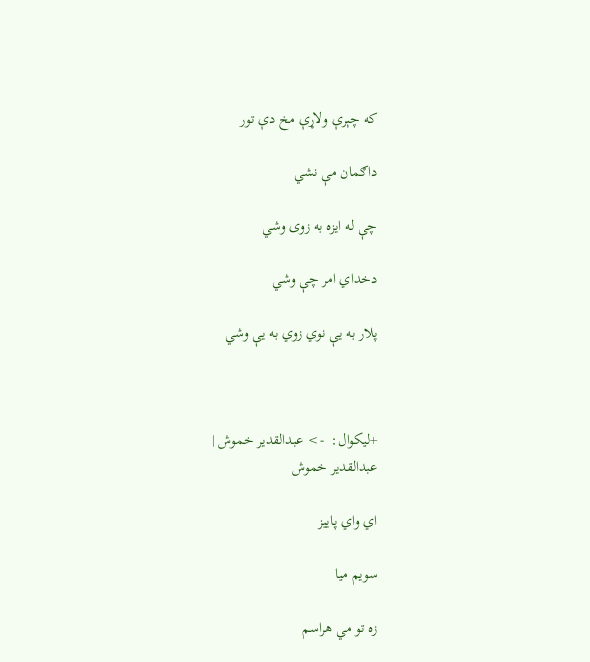كه چېرې ولاړې مخ دې تور

داګمان مې نشي

چې له ايزه به زوى وشي

دخداي امر چې وشي

پلار به يې نوي زوي به يې وشي



+ليكوال:  -> عبدالقدير خموش |
عبدالقدير خموش

اي واي پاييز

سويم ميا

زه تو مي هراسم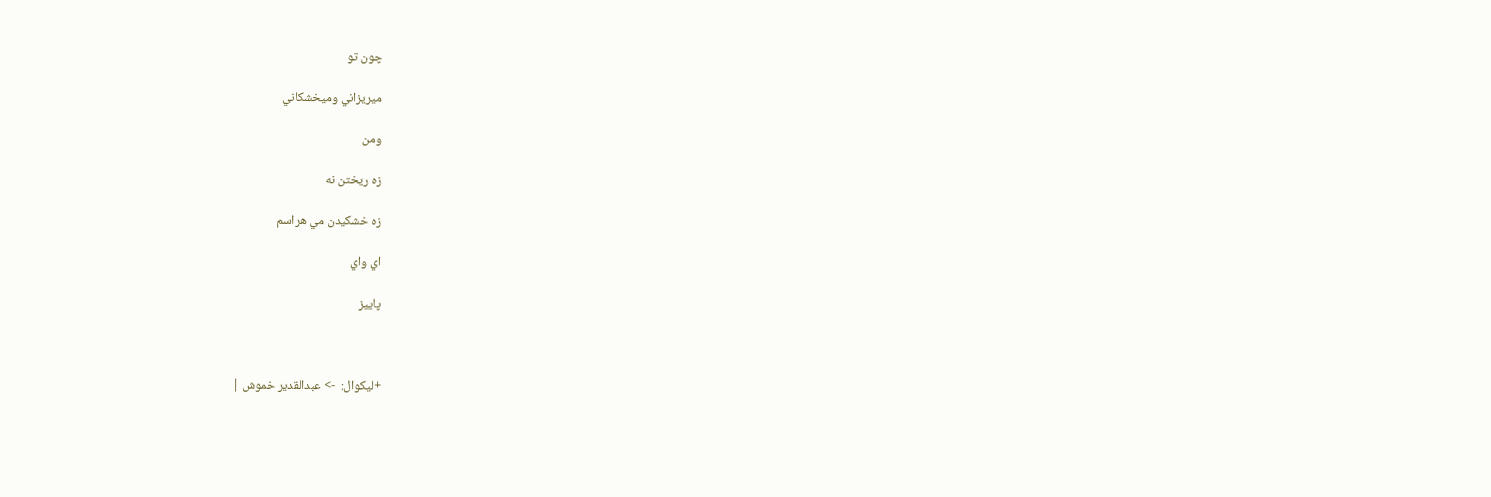چون تو

ميريزاني وميخشكاني

ومن

زه ريختن نه

زه خشكيدن مي هراسم

اي واي

پاييز



+ليكوال:  -> عبدالقدير خموش |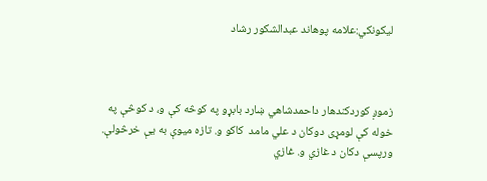ليكونكي:علامه پوهاند عبدالشكور رشاد



زموږ كوردكندهار داحمدشاهي ښارد بابړو په كوڅه كې و، د كوڅې په خوله كې لومړى دوكان د علي مامد  كاكو و. تازه ميوې به يې خرڅولې. ورپسې دكان د غازي و. غازي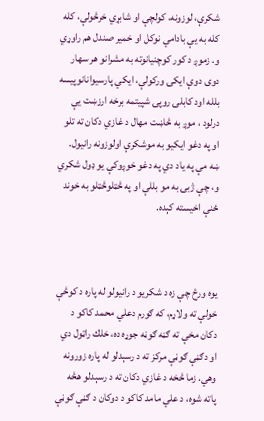شكرې، لوزونه، كولچې او شابړي خرڅولې، كله كله به يې بادامي نوكل او خمير صندل هم راوړي و. زموږ د كور كوچنيانوته به مشرانو هر سهار دوى دوې ايكۍ وركولې، ايكي پارسيوانانوپيسه بلله اود كابلۍ روپۍ شپيتمه برخه ارزښت يې درلود ، موږ به څاښت مهال د غازي دكان ته تلو او په دغو ايكيو به موشكرې اولوزونه رانيول. ښه مې په ياد دي په دغو خوږوكې يو ډول شكري و، چې ژبۍ به مو بللې او په څټلوڅټلو به خوند ځنې اخيسته كېده.



يوه ورځ چې زه د شكريو د رانيولو له پاره د كوڅې خولې ته ولاړم، كه ګورم دعلي محمد كاكو د دكان مخې ته ګڼه ګوڼه جوړه ده، خلك راټول دي او دګڼې ګوڼې مركز ته د رسېدلو له پاره زورونه وهي. زما څخه د غازي دكان ته د رسېدلو هڅه پاته شوه، د علي مامد كاكو د دوكان د ګڼې ګوڼې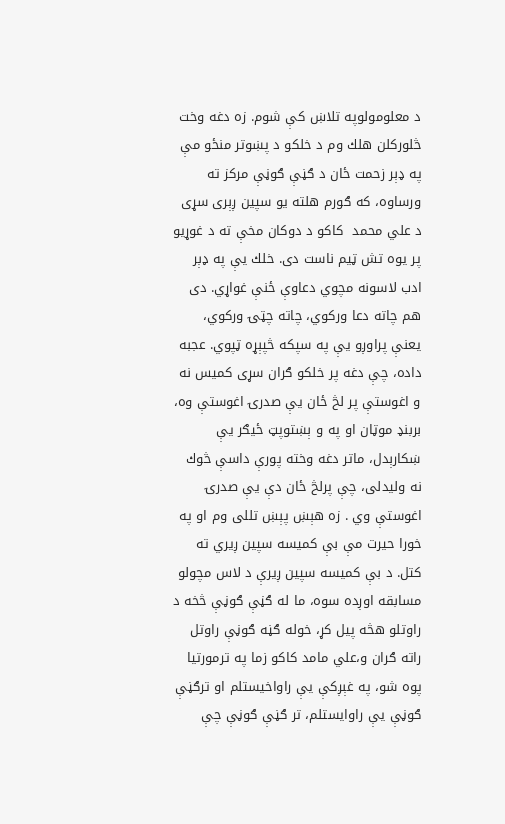د معلومولوپه تلاښ كې شوم. زه دغه وخت څلوركلن هلك وم د خلكو د پښوتر منځو مې په ډېر زحمت ځان د ګڼې ګوڼې مركز ته ورساوه، كه ګورم هلته يو سپين ږېرى سړى د علي محمد  كاكو د دوكان مخې ته د غوړيو پر يوه تش ټيم ناست دى. خلك يې په ډېر ادب لاسونه مچوي دعاوې ځنې غواړي. دى هم چاته دعا وركوي، چاته چټۍ وركوي، يعنې پراوږو يې په سپكه څپېړه ټپوي. عجبه داده، چې دغه پر خلكو ګران سړى كميس نه و اغوستې پر لڅ ځان يې صدرۍ اغوستې وه، بربنډ موټان او په و ېښتوپټ ځيګر يې ښكارېدل، ماتر دغه وخته پورې داسې څوك نه وليدلى، چې پرلڅ ځان دې يې صدرۍ اغوستې وي . زه هېښ پېښ تللى وم او په خورا حيرت مې بې كميسه سپين ږيري ته كتل. د بې كميسه سپين ږيرې د لاس مچولو مسابقه اوږده سوه، ما له ګڼې ګوڼې څخه د راوتلو هڅه پيل كړ، خوله ګڼه ګوڼې راوتل راته ګران و،علي مامد كاكو زما په ترمورتيا پوه شو، په غېږكې يې راواخيستلم او ترګڼې ګوڼې يې راوايستلم، تر ګڼې ګوڼې چې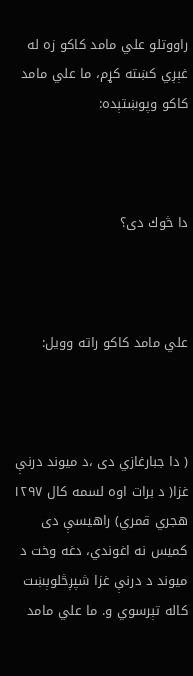راووتلو علي مامد كاكو زه له غېږي كښته كړم، ما علي مامد كاكو وپوښتېده:



دا څوك دى؟



علي مامد كاكو راته وويل:



( دا جبارغازي دى ،د ميوند درنې غزا( د برات اوه لسمه كال ۱۲۹۷ هجري قمري) راهيسې دى كميس نه اغوندي، دغه وخت د ميوند د درنې غزا شپږڅلوېښت كاله تېرسوي و. ما علي مامد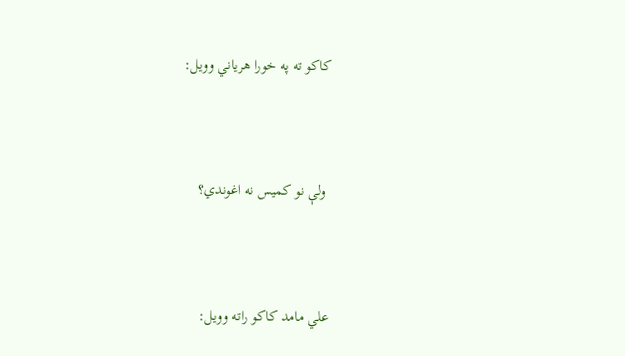كاكو ته په خورا هرياني وويل:



 ولې نو كميس نه اغوندي؟



علي مامد كاكو راته وويل: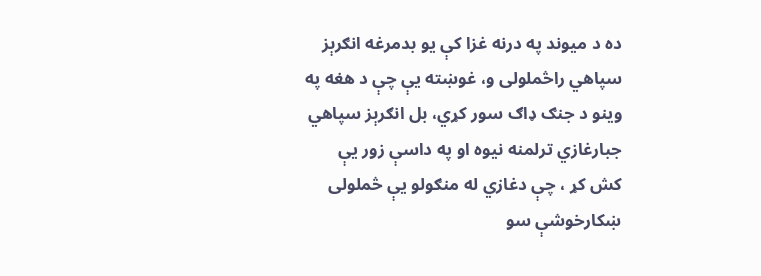ده د ميوند په درنه غزا كې يو بدمرغه انګرېز سپاهي راڅملولى و، غوښته يې چې د هغه په وينو د جنګ ډاګ سور كړي، بل انګرېز سپاهي جبارغازي ترلمنه نيوه او په داسې زور يې كش كړ ، چې دغازي له منګولو يې څملولى ښكارخوشې سو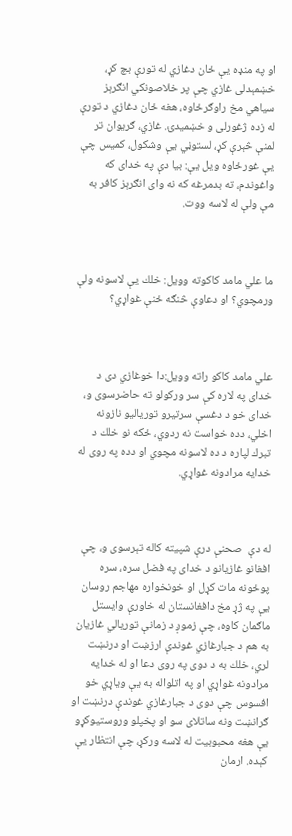او په منډه يې ځان دغازي له تورې بچ كړ، خښمېدلى غازي چې پر خلاصونكي انګرېز سياهي مخ راوګرځاوه، هغه ځان دغازي د تورې له زده ژغورلى و خښميدئ. غازي، ګريوان تر لمنې څېرې كړ، لستوڼي يې وشكول، كميس چې يې غورځاوه ويل يې: بيا دې په خداى كه واغوندم، ته بدمرغه كه نه واى انګرېز كافر به مې ولې له لاسه ووت.



ما علي مامد كاكوته وويل: خلك يې لاسونه ولې ورمچوي؟ او دعاوې څنګه ځنې غواړي؟



علي مامد كاكو راته وويل:دا خوغازي دى د خداى په لاره كې سر وركولو ته حاضرسوى و، خداى خو د دغسې سرتيرو تورياليو نازونه اخلي، دده خواست نه ردوي، ځكه نو خلك د تبرك لپاره د ده لاسونه مچوي او دده په روى له خدايه مرادونه غواړي.



له دې  صحنې درې شپيته كاله تېرسوى و، چې افغانو غازيانو د خداى په فضل سره، سره پوځونه مات كړل او خونخواره مهاجم روسان يې په ژړ مخ دافغانستان له خاورې وايستل ماګمان كاوه، چې زموږ د زمانې توريالي غازيان به هم د جبارغازي غوندې ارزښت او درنښت لري، خلك به د دوى په روى دعا او له خدايه مرادونه غواړي او په اتلواله به يې وياړي خو افسوس چې دوى د جبارغازي غوندې درنښت او ګرانښت ونه ساتلاى سو او پخپلو وروستيوكړو يې هغه محبوبيت له لاسه وركړ، چې انتظار يې كېده. ارمان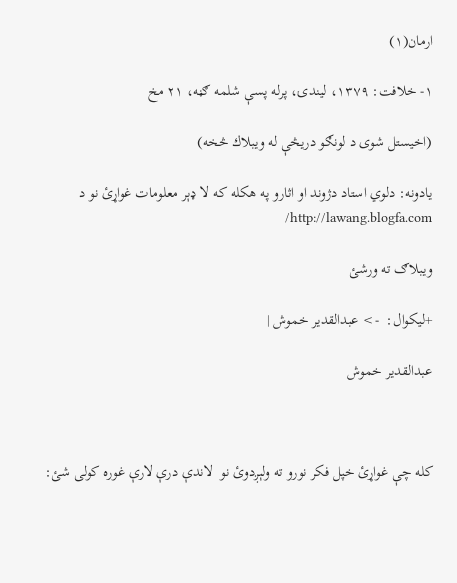ارمان(۱)

۱- خلافت: ۱۳۷۹، ليندۍ، پرله پسې شلمه ګڼه، ۲۱ مخ

(اخیستل شوى د لونګو دريڅې له ويبلاك څخه)

يادونه: دلوي استاد دژوند او اثارو په هكله كه لا ډېر معلومات غواړئ نو د http://lawang.blogfa.com/

ويبلاګ ته ورشئ

+ليكوال:  -> عبدالقدير خموش |

عبدالقدير خموش



كله چې غواړئ خپل فكر نورو ته ولېږدوئ نو  لاندې درې لارې غوره كولى شئ: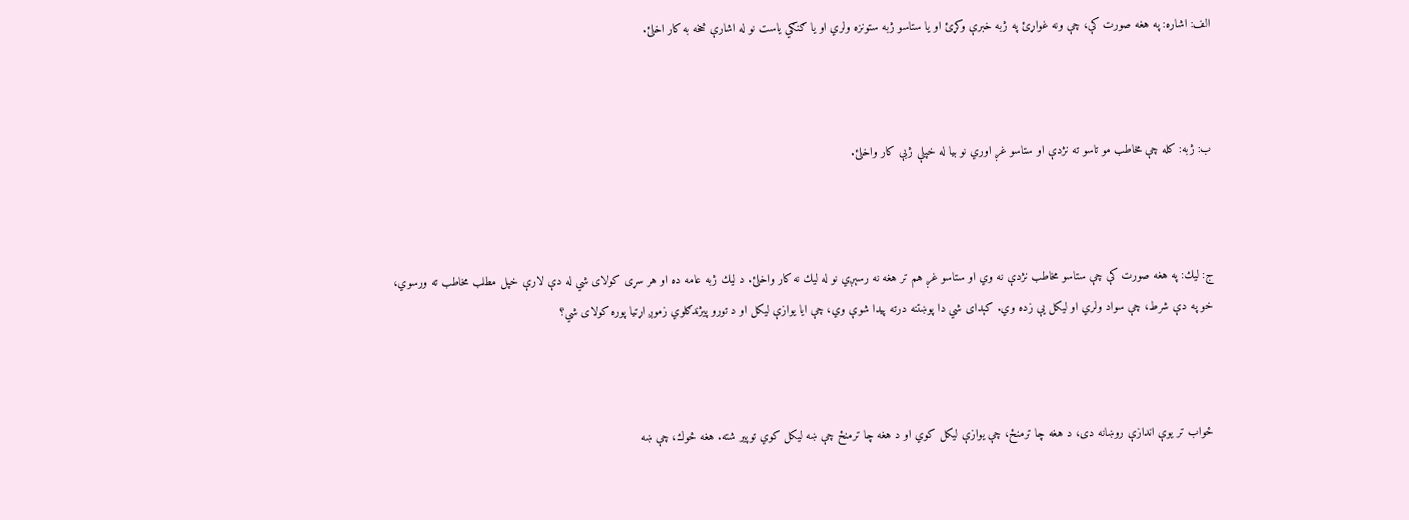الف: اشاره: په هغه صورت كې، چې ونه غواړئ په ژبه خبرې وكړئ او يا ستاسو ژبه ستونزه ولري او يا ګنګي ياست نو له اشارې څخه به كار اخلئ.



ب: ژبه: كله چې مخاطب مو تاسو ته نژدې او ستاسو غږ اوري نو بيا له خپلې ژبې كار واخلئ.



ج: ليك: په هغه صورت كې چې ستاسو مخاطب نژدې نه وي او ستاسو غږ هم تر هغه نه رسېږي نو له ليك نه كار واخلئ. د ليك ژبه عامه ده او هر سړى كولاى شي له دې لارې خپل مطلب مخاطب ته ورسوي، خو په دې شرط، چې سواد ولري او ليكل يې زده وي. كېداى شي دا پوښتنه درته پيدا شوې وي، چې ايا يوازې ليكل او د تورو پيژندګلوي زموږ اړتيا پوره كولاى شي؟



ځواب تر يوې اندازې روښانه دى، د هغه چا ترمنځ، چې يوازې ليكل كوي او د هغه چا ترمنځ چې ښه ليكل كوي توپير شته. هغه څوك، چې ښه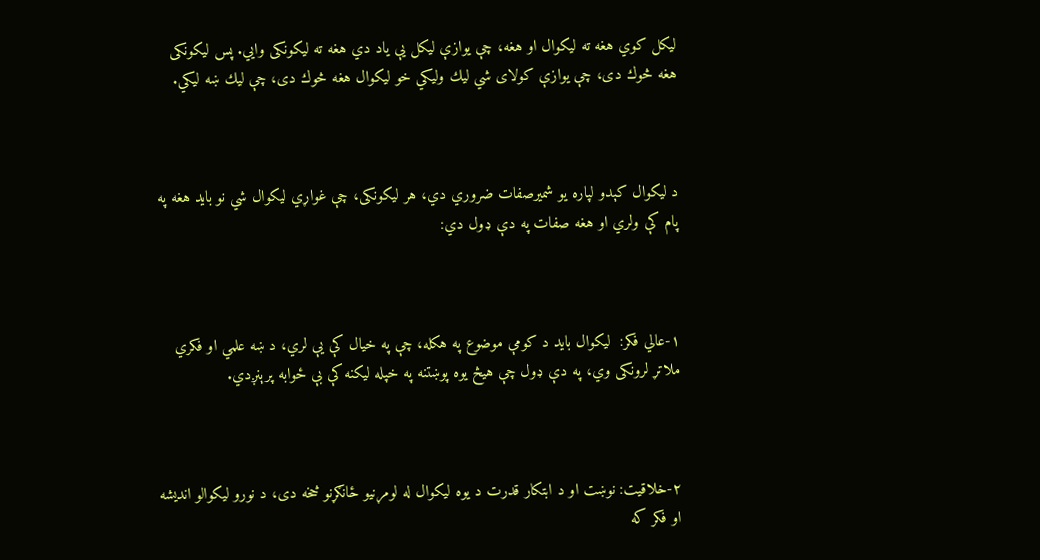ليكل كوي هغه ته ليكوال او هغه، چې يوازې ليكل يې ياد دي هغه ته ليكونكى وايي. پس ليكونكى هغه څوك دى، چې يوازې كولاى شي ليك وليكي خو ليكوال هغه څوك دى، چې ليك ښه ليكي.



د ليكوال كېدو لپاره يو شميرصفات ضروري دي، هر ليكونكى، چې غواړي ليكوال شي نو بايد هغه په پام كې ولري او هغه صفات په دې ډول دي:



۱-عالي فكر:  ليكوال بايد د كومې موضوع په هكله، چې په خيال كې يې لري، د ښه علمي او فكري ملاتړ لرونكى وي، په دې ډول چې هيڅ يوه پوښتنه په خپله ليكنه كې بې ځوابه پرېنږدي.



۲-خلاقيت: نوښت او د ابتكار قدرت د يوه ليكوال له لومړنيو ځانګړنو څخه دى، د نورو ليكوالو انديشه او فكر كه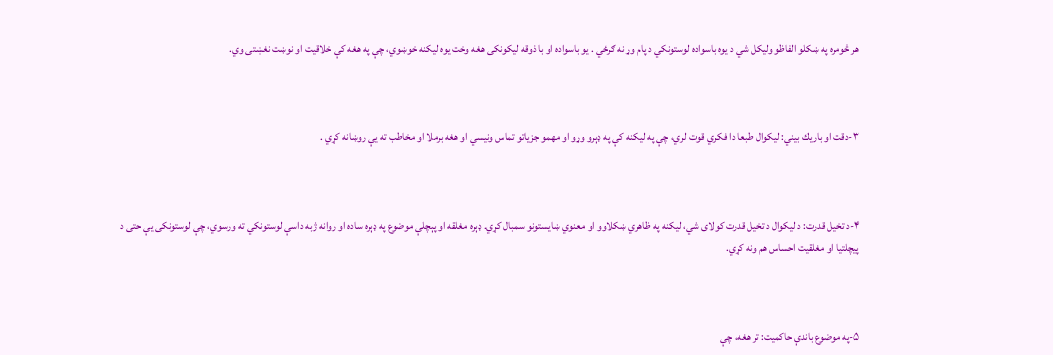هر څومره په ښكلو الفاظو وليكل شي د يوه باسواده لوستونكي د پام وړ نه ګرځي . يو باسواده او با ذوقه ليكونكى هغه وخت يوه ليكنه خوښوي، چې په هغه كې خلاقيت او نوښت نغښتى وي.



۳-دقت او باريك بيني: ليكوال طبعا دا فكري قوت لري، چې په ليكنه كې په ډېرو وړو او مهمو جزياتو تماس ونيسي او هغه برملا او مخاطب ته يې روښانه كړي .



۴-د تخيل قدرت: د ليكوال د تخيل قدرت كولاى شي، ليكنه په ظاهري ښكلاوو او معنوي ښايستونو سمبال كړي. ډېره مغلقه او پېچلې موضوع په ډېره ساده او روانه ژبه داسې لوستونكي ته ورسوي، چې لوستونكى يې حتى د پيچلتيا او مغلقيت احساس هم ونه كړي.



۵-په موضوع باندې حاكميت: تر هغه، چې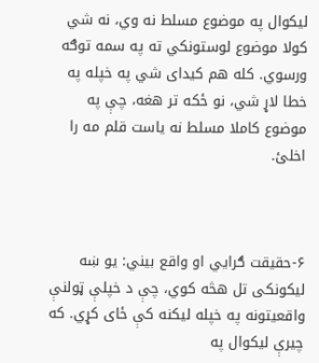ليكوال په موضوع مسلط نه وي، نه شي كولا موضوع لوستونكي ته په سمه توګه ورسوي. كله هم كيداى شي په خپله په خطا لاړ شي، نو ځكه تر هغه، چې په موضوع كاملا مسلط نه ياست قلم مه را اخلئ.



۶-حقيقت ګرايي او واقع بيني: يو ښه ليكونكى تل هڅه كوي، چې د خپلې ټولنې واقعيتونه په خپله ليكنه كې ځاى كړي. كه چيرې ليكوال په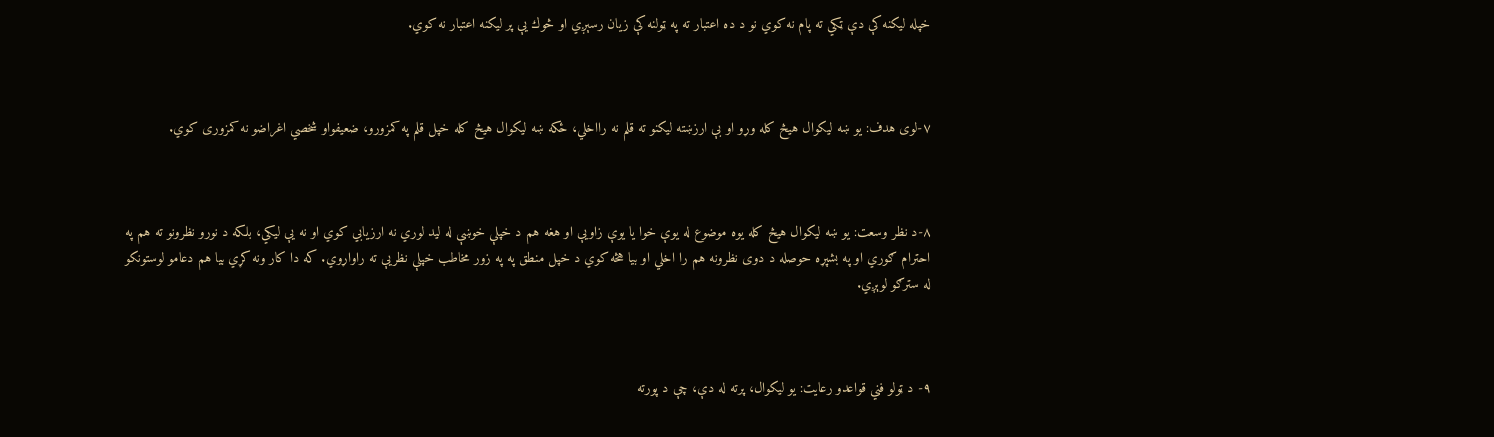خپله ليكنه كې دې ټكي ته پام نه كوي نو د ده اعتبار ته په ټولنه كې زيان رسېږي او څوك يې پر ليكنه اعتبار نه كوي.



۷-لوى هدف: يو ښه ليكوال هيڅ كله وړو او بې ارزښته ليكنو ته قلم نه رااخلي، ځكه ښه ليكوال هيڅ كله خپل قلم په كمزورو، ضعيفواو شخصي اغراضو نه كمزورى كوي.



۸-د نظر وسعت: يو ښه ليكوال هيڅ كله يوه موضوع له يوې خوا يا يوې زاويې او هغه هم د خپلې خوښې له ليد لوري نه ارزيابي كوي او نه يې ليكي، بلكه د نورو نظرونو ته هم په احترام ګوري او په بشپړه حوصله د دوى نظرونه هم را اخلي او بيا هڅه كوي د خپل منطق په په زور مخاطب خپلې نظريې ته راواړوي. كه دا كار ونه كړي بيا هم دعامو لوستونكو له سترګو لوېږي.



۹- د ټولو فني قواعدو رعايت: يو ليكوال، پرته له دې، چې د پورته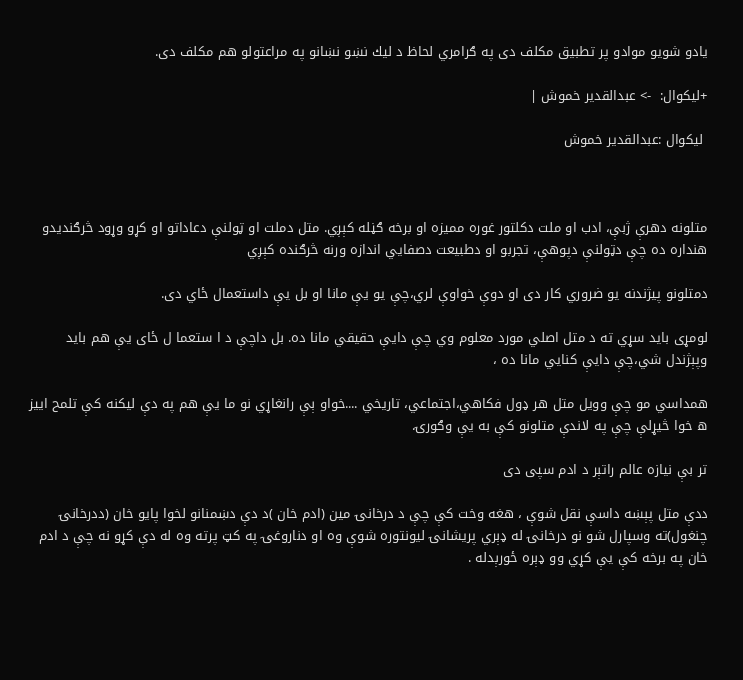يادو شويو موادو پر تطبيق مكلف دى په ګرامري لحاظ د ليك نښو نښانو په مراعتولو هم مكلف دى.

+ليكوال:  -> عبدالقدير خموش |

 لیکوال :عبدالقدیر خموش



متلونه دهرې ژبې، ادب او ملت دكلتور غوره مميزه او برخه ګڼله كېږي. متل دملت او ټولنې دعاداتو او كړو وړود څرګنديدو هنداره ده چې دټولنې دپوهې، تجربو او دطبيعت دصفايي اندازه ورنه څرګنده كېږي

دمتلونو پيژندنه يو ضروري كار دى او دوې خواوې لري،چې يو يې مانا او بل يې داستعمال ځاي دى.

لومړى بايد سړي ته د متل اصلي مورد معلوم وي چې دايې حقيقي مانا ده. بل داچې د ا ستعما ل ځاى يې هم بايد وپېژندل شي،چې دايې كنايي مانا ده ،

همداسي مو چې وويل متل هر ډول فكاهي،اجتماعي، تاريخي ....خواو ېې رانغاړي نو ما يې هم په دې ليكنه كې تلمح اييز ه خوا څيړلې چې په لاندې متلونو كې به يې وګورۍ.

تر بې نیازه عالم راتېر د ادم سپی دی

ددې متل پېښه داسې نقل شوې ، هغه وخت كې چې د درخانۍ مين (ادم خان )د دې دښمنانو لخوا پايو خان (ددرخانۍ چنغول)ته وسپارل شو نو درخانۍ له ډېري پريشانۍ ليونتوره شوې وه او دناروغۍ په كټ پرته وه له دې كړو نه چې د ادم خان په برخه كې يې كړي وو ډېره ځورېدله .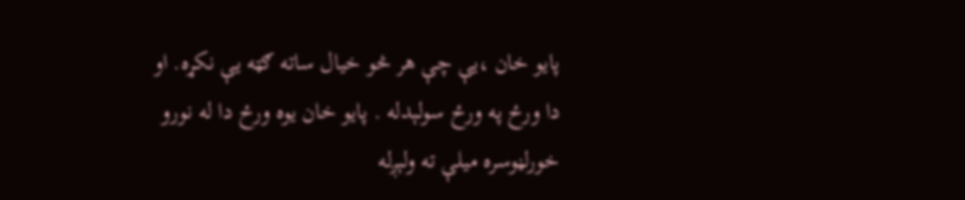پايو خان ،يې چې هر څو خيال ساته ګټه يې نكړه. او دا ورځ په ورځ سولېدله . پايو خان يوه ورځ دا له نورو خورلڼوسره ميلې ته ولېږله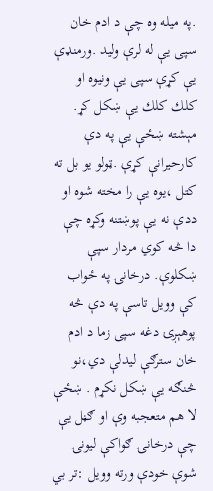.په ميله وه چې د ادم خان سپى يې له لرې وليد .ورمنډې يې كړې سپى يې ونيوه او كلك كلك يې ښكل كړ. مېشته ښځې يې په دې كارحيرانې كړې .ټولو يو بل ته كتل ،يوه يې را مخته شوه او ددې نه يې پوښتنه وكړه چې دا څه كوي مردار سپې ښكلوې. درخانۍ په ځواب كې وويل تاسې په دې څه پوهېږۍ دغه سپى زما د ادم خان سترګې ليدلې دي،نو څنګه يې ښكل نكړم . ښځې لا هم متعجبه وې او ګڼل يې چې درخانۍ ګواكې ليونۍ شوې خودې ورته وويل :تر بي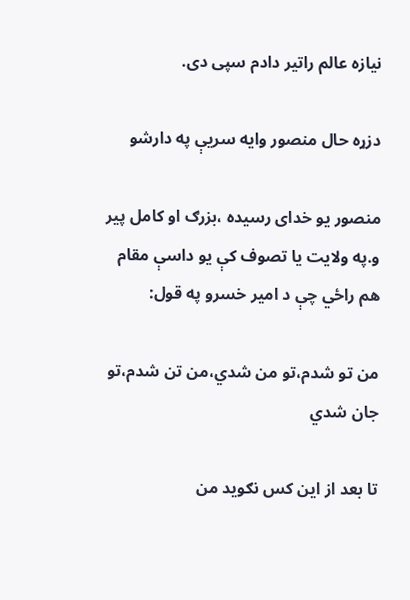نيازه عالم راتير دادم سپى دى.

دزړه حال منصور وايه سريې په دارشو

منصور يو خداى رسيده ،بزرګ او كامل پير و.په ولايت يا تصوف كې يو داسې مقام هم راځي چې د امير خسرو په قول:

من تو شدم،تو من شدي،من تن شدم،تو جان شدي

تا بعد از اين كس نګويد من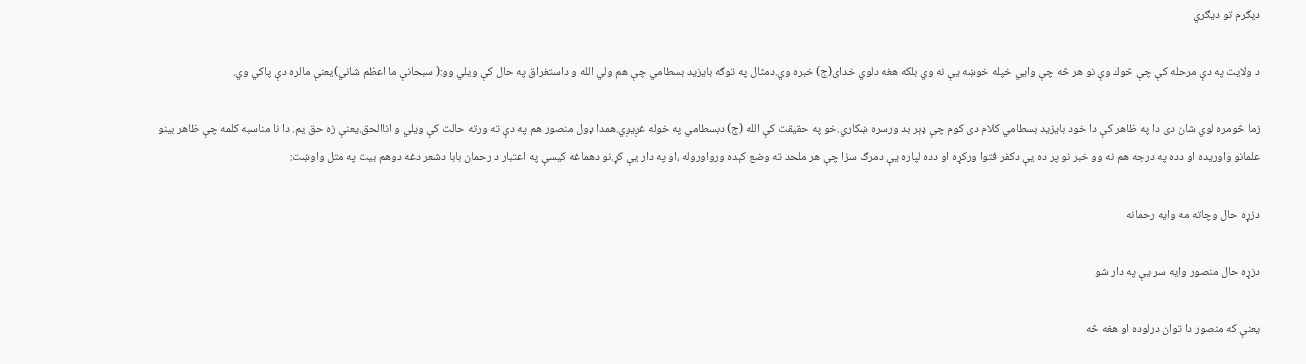ديګرم تو ديګري

د ولايت په دې مرحله كې چې څوك وې نو هر څه چې وايي خپله خوښه يې نه وي بلكه هغه دلوي خداى(ج) خبره وي.دمثال په توګه بايزيد بسطامي چې هم ولي الله و داستغراق په حال كې ويلي وو:( سبحانې ما اعظم شاني)يعنې مالره دې پاكي وي.

زما څومره لوي شان دى دا په ظاهر كې دا خود بايزيد بسطامي كلام دى كوم چې ډېر بد ورسره ښكاري.خو په حقيقت كې الله (ج) دبسطامي په خوله غږيږي.همدا ډول منصور هم په دې ته ورته حالت كې ويلي و اناالحق.يعنې زه حق يم. دا نا مناسبه كلمه چې ظاهر بينو علمانو واوريده او دده په درجه هم نه وو خبر نو پر ده يې دكفر فتوا وركړه او دده لپاره يې دمرګ سزا چې هر ملحد ته وضع كېده ورواوروله ،او په دار يې كړ.نو دهماغه كيسې په اعتبار د رحمان بابا دشعر دغه دوهم بيت په متل واوښت:

دزړه حال وچاته مه وايه رحمانه

دزړه حال منصور وايه سر يې په دار شو

يعنې كه منصور دا توان درلوده او هغه څه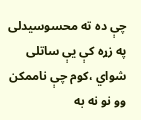چې ده ته محسوسيدلى په زړه كې يې ساتلى شواي ،كوم چې ناممكن وو نو نه به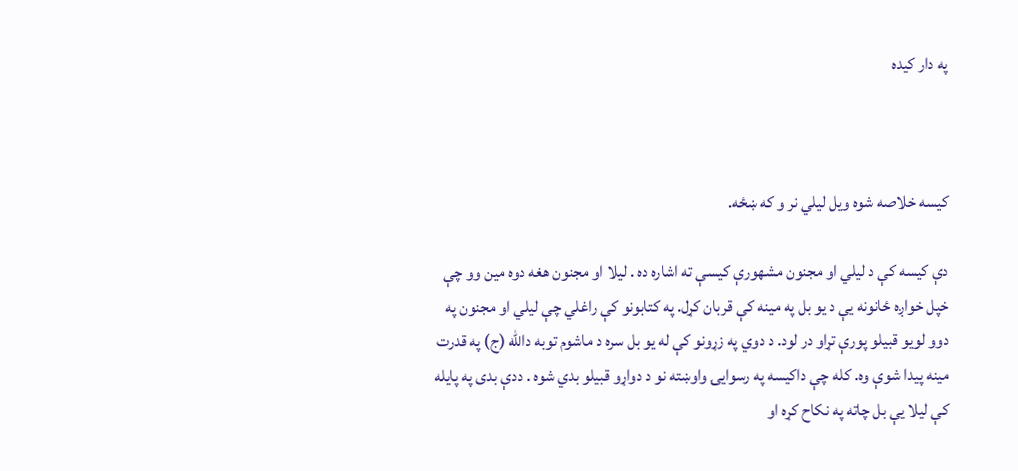په دار كيده



كيسه خلاصه شوه ويل ليلي نر و كه ښځه.

دې كيسه كې د ليلي او مجنون مشهورې كيسې ته اشاره ده . ليلا او مجنون هغه دوه مين وو چې خپل خواږه ځانونه يې د يو بل په مينه كې قربان كړل. په كتابونو كې راغلي چې ليلي او مجنون په دوو لويو قبيلو پورې تړاو در لود. د دوي په زړونو كې له يو بل سره د ماشوم توبه دالله (ج) په قدرت مينه پيدا شوې وه. كله چې داكيسه په رسوايۍ واوښته نو د دواړو قبيلو بدي شوه . ددې بدى په پايله كې ليلا يې بل چاته په نكاح كړه او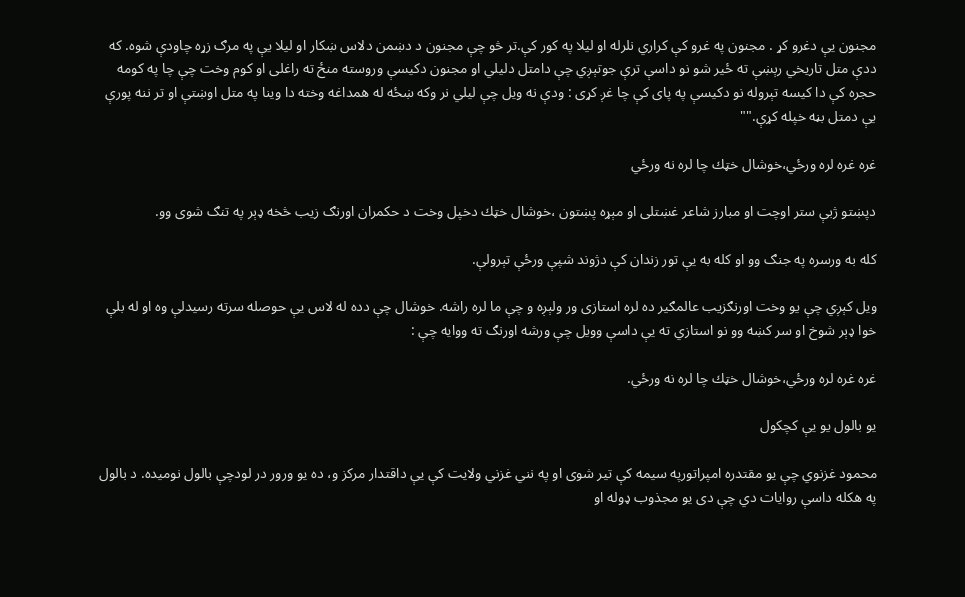مجنون يې دغرو كړ . مجنون په غرو كې كراري نلرله او ليلا په كور كې.تر څو چې مجنون د دښمن دلاس ښكار او ليلا يې په مرګ زړه چاودې شوه. كه ددې متل تاريخي رېښې ته ځير شو نو داسې ترې جوتېږي چې دامتل دليلي او مجنون دكيسې وروسته منځ ته راغلى او كوم وخت چې چا په كومه حجره كې دا كيسه تېروله نو دكيسې په پاى كې چا غږ كړى : ودې نه ويل چې ليلي نر وكه ښځه له همداغه وخته دا وينا په متل اوښتې او تر ننه پورې يې دمتل بڼه خپله كړې.""

غره غره لره ورځي،خوشال خټك چا لره نه ورځي

دپښتو ژبې ستر اوچت او مبارز شاعر غښتلى او مېړه پښتون ،خوشال خټك دخپل وخت د حكمران اورنګ زيب څخه ډېر په تنګ شوى وو.

كله به ورسره په جنګ وو او كله به يې تور زندان كې دژوند شپې ورځې تېرولې.

ويل كېږي چې يو وخت اورنګزيب عالمګير ده لره استازى ور ولېږه و چې ما لره راشه. خوشال چې دده له لاس يې حوصله سرته رسيدلې وه او له بلې خوا ډېر شوخ او سر كښه وو نو استازي ته يې داسې وويل چې ورشه اورنګ ته ووايه چې :

غره غره لره ورځي،خوشال خټك چا لره نه ورځي.

يو بالول يو يې كچكول

محمود غزنوي چې يو مقتدره امپراتورپه سيمه كې تير شوى او په نني غزني ولايت كې يې داقتدار مركز و، ده يو ورور در لودچې بالول نوميده. د بالول په هكله داسې روايات دي چې دى يو مجذوب ډوله او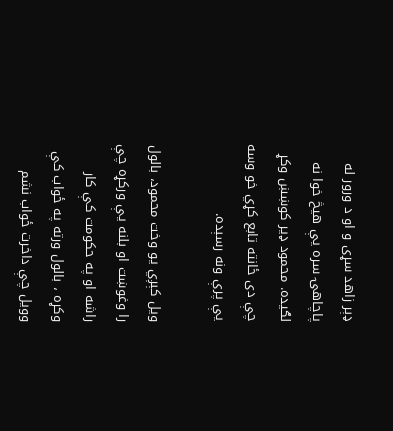ډېر زاهد سړى و او د ورور له پاچاهۍ سره يې هيڅ خوا نه لګيده. محمود ډير كوښښ وكړ چې دى ځانته تابع كړي خو وسه يې پرې ونه رسېده.

ويل كېږي يو وخت محمود، بالول را وغوښت او بلنه يې وركړه چې راشه او په حكومت كې كار وكړه ، بالول ورته په ځواب كې وويل چې داخرت ځواب نشم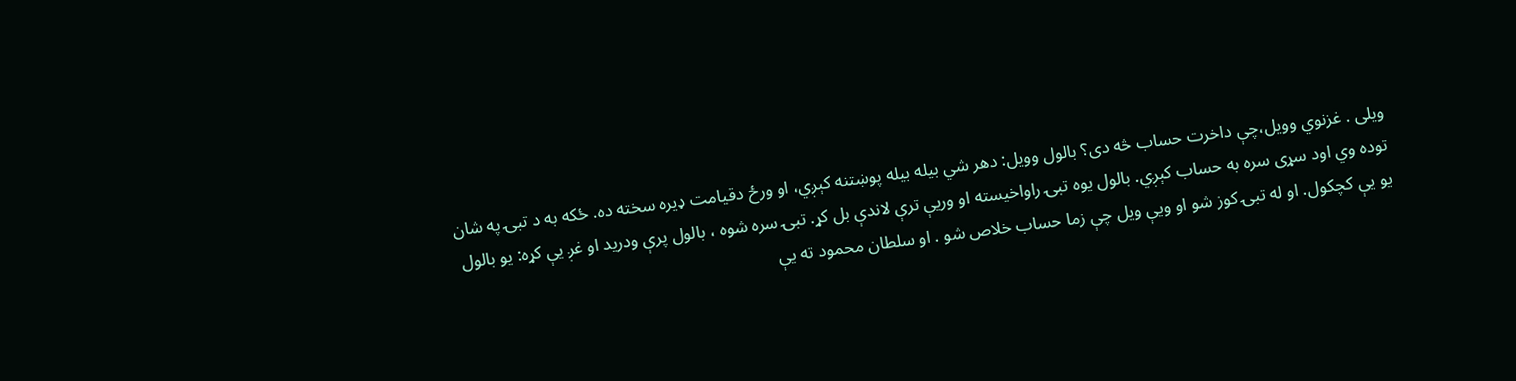ويلى . غزنوي وويل،چې داخرت حساب څه دى؟ بالول وويل: دهر شي بيله بيله پوښتنه كېږي، او ورځ دقيامت ډيره سخته ده. ځكه به د تبۍ په شان توده وي اود سړى سره به حساب كېږي. بالول يوه تبۍ راواخيسته او وريې ترې لاندې بل كړ. تبۍ سره شوه ، بالول پرې ودريد او غږ يې كړه: يو بالول يو يې كچكول. او له تبۍ كوز شو او ويې ويل چې زما حساب خلاص شو . او سلطان محمود ته يې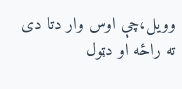وويل،چې اوس وار دتا دى ته راځه او دټول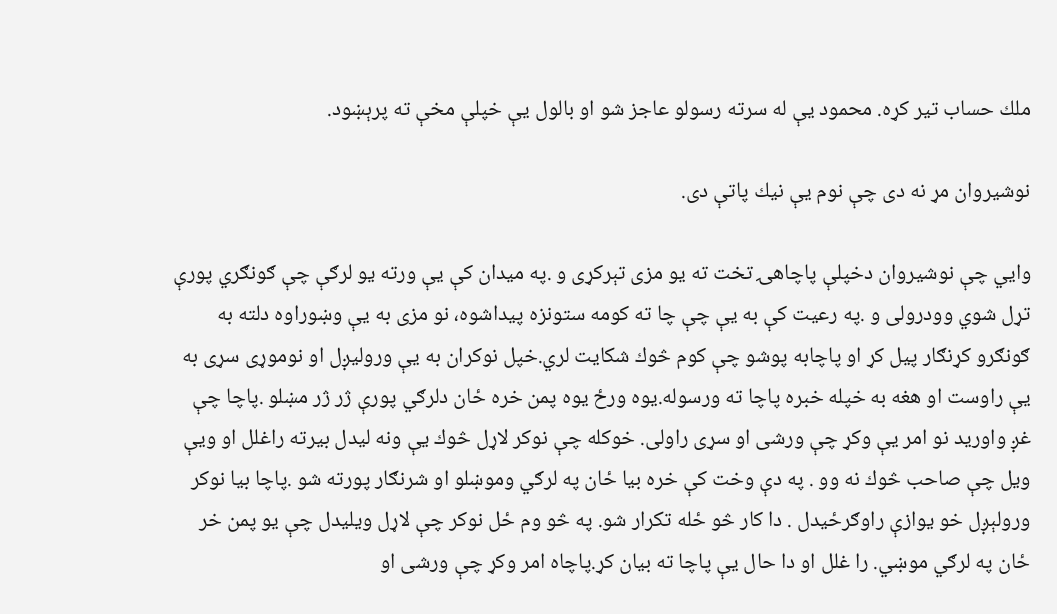ملك حساب تير كړه. محمود يې له سرته رسولو عاجز شو او بالول يې خپلې مخې ته پرېښود.

نوشيروان مړ نه دى چې نوم يې نيك پاتې دى.

وايي چې نوشيروان دخپلې پاچاهۍ تخت ته يو مزى تېركړى و .په ميدان كې يې ورته يو لرګې چې ګونګري پورې تړل شوي وودرولى و .په رعيت كې به يې چې چا ته كومه ستونزه پيداشوه، نو مزى به يې وښوراوه دلته به ګونګرو كړنګار پيل كړ او پاچابه پوشو چې كوم څوك شكايت لري.خپل نوكران به يې وروليږل او نوموړى سړى به يې راوست او هغه به خپله خبره پاچا ته ورسوله.يوه ورځ يوه پمن خره ځان دلرګي پورې ژر ژر مښلو .پاچا چې غږ واوريد نو امر يې وكړ چې ورشى او سړى راولى. خوكله چې نوكر لاړل څوك يې ونه ليدل بيرته راغلل او ويې ويل چې صاحب څوك نه وو . په دې وخت كې خره بيا ځان په لرګي وموښلو او شرنګار پورته شو .پاچا بيا نوكر ورولېږل خو يوازې راوګرځيدل . دا كار څو ځله تكرار شو. په څو وم ځل نوكر چې لاړل ويليدل چې يو پمن خر ځان په لرګي موښي. را غلل او دا حال يې پاچا ته بيان كړ.پاچاه امر وكړ چې ورشى او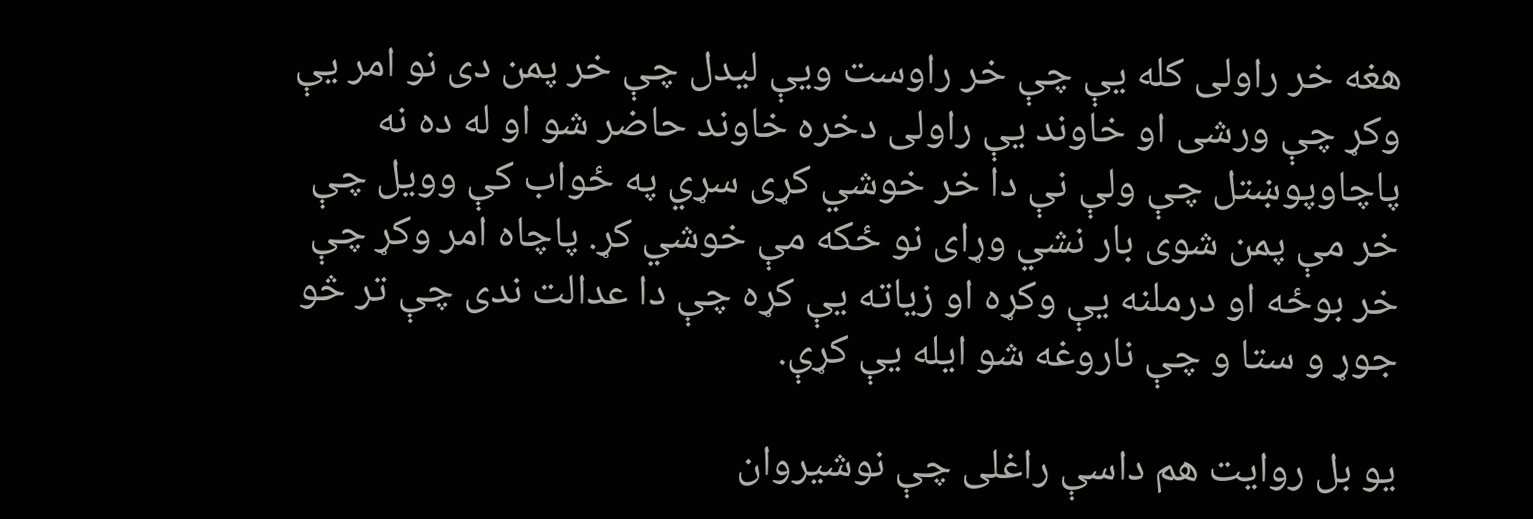هغه خر راولى كله يې چې خر راوست ويې ليدل چې خر پمن دى نو امر يې وكړ چې ورشى او خاوند يې راولى دخره خاوند حاضر شو او له ده نه پاچاوپوښتل چې ولې نې دا خر خوشي كړى سړي په ځواب كې وويل چې خر مې پمن شوى بار نشي وړاى نو ځكه مې خوشي كړ. پاچاه امر وكړ چې خر بوځه او درملنه يې وكړه او زياته يې كړه چې دا عدالت ندى چې تر څو جوړ و ستا و چې ناروغه شو ايله يې كړې.

يو بل روايت هم داسې راغلى چې نوشيروان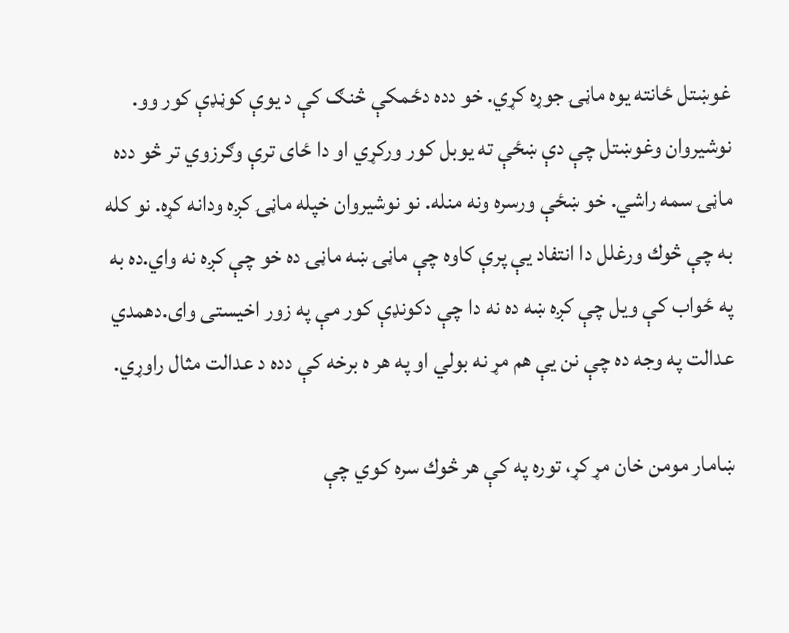غوښتل ځانته يوه ماڼۍ جوړه كړي. خو دده دځمكې څنګ كې د يوې كوڼډې كور وو. نوشيروان وغوښتل چې دې ښځې ته يوبل كور وركړي او دا ځاى ترې وګرزوي تر څو دده ماڼۍ سمه راشي. خو ښځې ورسره ونه منله. نو نوشيروان خپله ماڼۍ كږه ودانه كړه. نو كله به چې څوك ورغلل دا انتفاد يې پرې كاوه چې ماڼۍ ښه ماڼۍ ده خو چې كږه نه واي.ده به په ځواب كې ويل چې كږه ښه ده نه دا چې دكونډې كور مې په زور اخيستى واى.دهمدي عدالت په وجه ده چې نن يې هم مړ نه بولي او په هر ه برخه كې دده د عدالت مثال راوړي.

ښامار مومن خان مړ كړ، توره په كې هر څوك سره كوي چې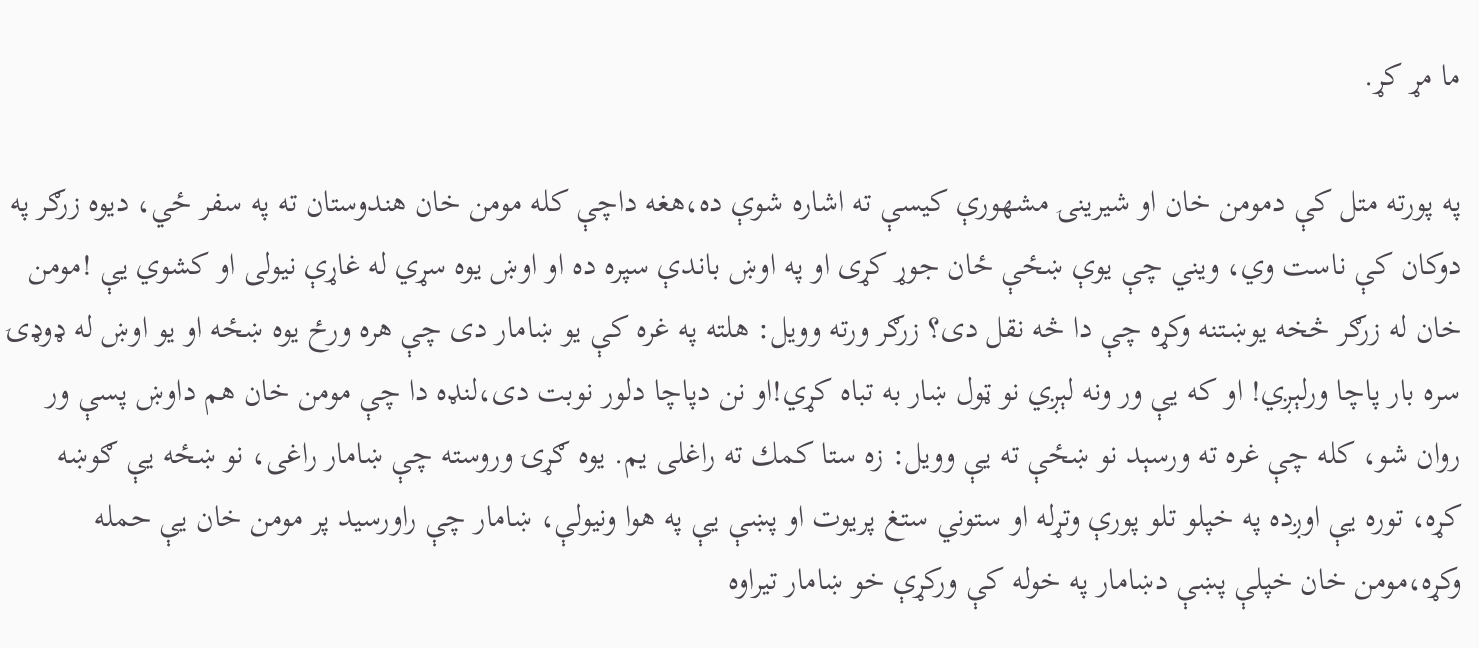ما مړ كړ.

په پورته متل كې دمومن خان او شيرينۍ مشهورې كيسې ته اشاره شوې ده،هغه داچې كله مومن خان هندوستان ته په سفر ځي، ديوه زرګر په دوكان كې ناست وي، ويني چې يوې ښځې ځان جوړ كړى او په اوښ باندې سپره ده او اوښ يوه سړي له غاړې نيولى او كشوي يې !مومن خان له زرګر څخه يوښـتنه وكړه چې دا څه نقل دى؟ زرګر ورته وويل: هلته په غره كې يو ښامار دى چې هره ورځ يوه ښځه او يو اوښ له ډوډۍ سره بار پاچا ورلېږي! او كه يې ور ونه لېږي نو ټول ښار به تباه كړي!او نن دپاچا دلور نوبت دى،لنډه دا چې مومن خان هم داوښ پسې ور روان شو، كله چې غره ته ورسېد نو ښځې ته يې وويل: زه ستا كمك ته راغلى يم. يوه ګړۍ وروسته چې ښامار راغى، نو ښځه يې ګوښه كړه، توره يې اوږده په خپلو تلو پورې وتړله او ستوني ستغ پريوت او پښې يې په هوا ونيولې، ښامار چې راورسيد پر مومن خان يې حمله وكړه،مومن خان خپلې پښې دښامار په خوله كې وركړې خو ښامار تيراوه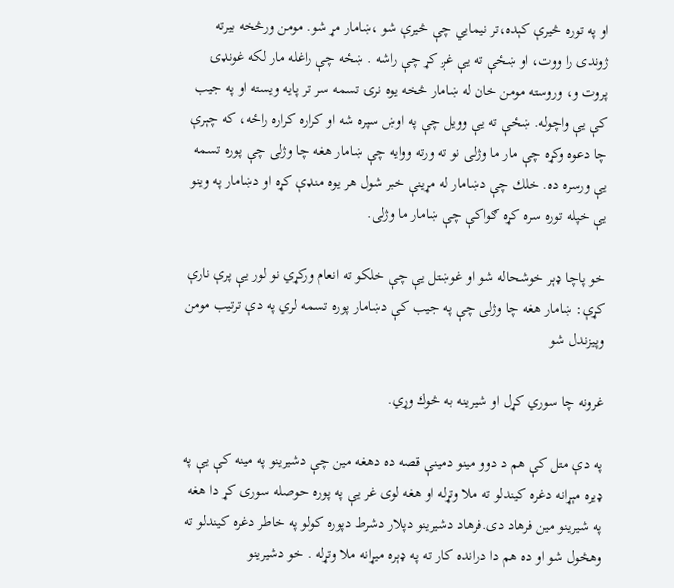او په توره څيرې كېده،تر نيمايي چې څيرې شو ،ښامار مړ شو. مومن ورڅخه بيرته ژوندى را ووت، او ښځې ته يې غږ كړ چې راشه . ښځه چې راغله مار لكه غونډۍ پروت و، وروسته مومن خان له ښامار څخه يوه نرۍ تسمه سر تر پايه ويسته او په جيب كې يې واچوله. ښځې ته يې وويل چې په اوښ سپره شه او كراره كراره راځه، كه چېرې چا دعوه وكړه چې مار ما وژلى نو ته ورته ووايه چې ښامار هغه چا وژلى چې پوره تسمه يې ورسره ده. خلك چې دښامار له مړينې خبر شول هر يوه منډې كړه او دښامار په وينو يې خپله توره سره كړه ګواكې چې ښامار ما وژلى.

خو پاچا ډېر خوشحاله شو او غوښتل يې چې خلكو ته انعام وركړي نو لور يې پرې نارې كړې: ښامار هغه چا وژلى چې په جيب كې دښامار پوره تسمه لري په دې ترتيب مومن وپيزندل شو

غرونه چا سوري كړل او شيرينه به څوك وړي.

په دې متل كې هم د دوو مينو دمينې قصه ده دهغه مين چې دشيرينو په مينه كې يې په ډيره مېړانه دغره كيندلو ته ملا وتړله او هغه لوى غر يې په پوره حوصله سورى كړ دا هغه په شيرينو مين فرهاد دى.فرهاد دشيرينو دپلار دشرط دپوره كولو په خاطر دغره كيندلو ته وهڅول شو او ده هم دا درانده كار ته په ډېره ميړانه ملا وتړله . خو دشيرينو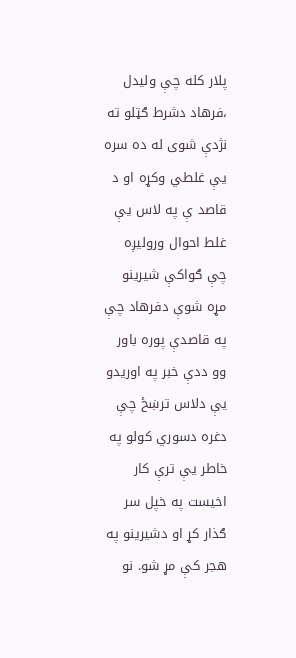پلار كله چې وليدل ،فرهاد دشرط ګټلو ته نژدې شوى له ده سره يې غلطي وكړه او د قاصد ې په لاس يې غلط احوال وروليږه چې ګواكې شيرينو مړه شوې دفرهاد چې په قاصدې پوره باور وو ددې خبر په اوريدو يې دلاس ترښځ چې دغره دسوري كولو په خاطر يې ترې كار اخيست په خپل سر ګذار كړ او دشيرينو په هجر كې مړ شو. نو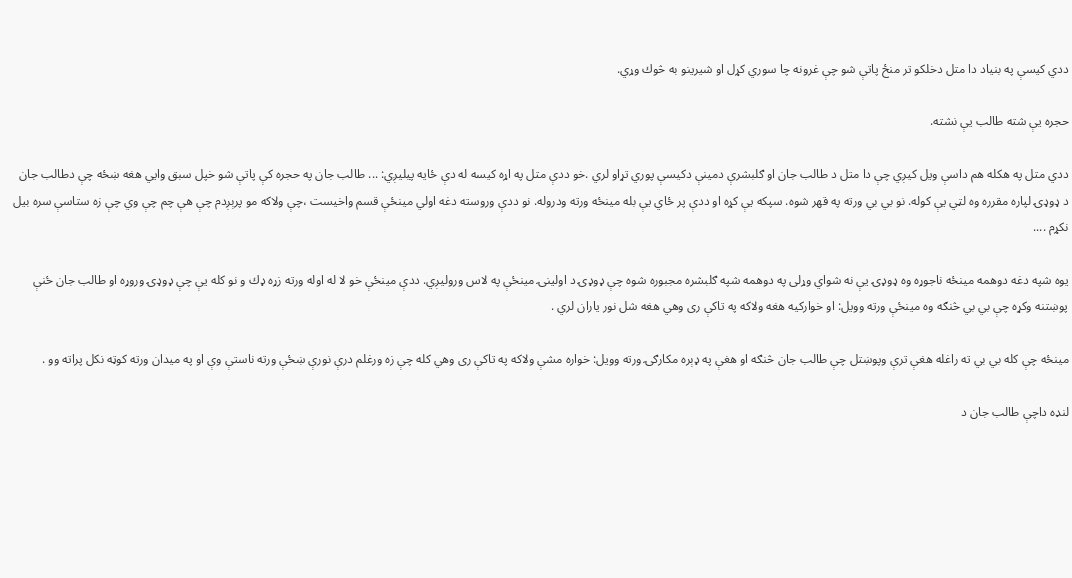ددي كيسې په بنياد دا متل دخلكو تر منځ پاتې شو چې غرونه چا سوري كړل او شيرينو به څوك وړي.

حجره يې شته طالب يې نشته.

ددي متل په هكله هم داسې ويل كيږي چې دا متل د طالب جان او ګلبشرې دمينې دكيسې پوري تړاو لري .خو ددې متل په اړه كيسه له دې ځايه پيليږي: ... طالب جان په حجره كې پاتې شو خپل سبق وايي هغه ښځه چې دطالب جان د ډوډۍ لپاره مقرره وه لټي يې كوله. نو بي بي ورته په قهر شوه. سپكه يې كړه او ددې پر ځاي يې بله مينځه ورته ودروله. نو ددې وروسته دغه اولي مينځې قسم واخيست ،چې ولاكه مو پرېږدم چې هې چم چې وي چې زه ستاسې سره بيل نكړم ....

يوه شپه دغه دوهمه مينځه ناجوړه وه ډوډۍ يې نه شواي وړلى په دوهمه شپه ګلبشره مجبوره شوه چې ډوډۍ د اولينۍ مينځې په لاس وروليږي. ددې مينځې خو لا له اوله ورته زړه ډك و نو كله يې چې ډوډۍ وروړه او طالب جان ځنې پوښتنه وكړه چې بي بي څنګه وه مينځې ورته وويل: او خواركيه هغه ولاكه په تاكې رى وهي هغه شل نور ياران لري .

مينځه چې كله بي بي ته راغله هغې ترې وپوښتل چې طالب جان څنګه او هغې په ډېره مكارګۍ ورته وويل: خواره مشې ولاكه په تاكې رى وهي كله چې زه ورغلم درې نورې ښځې ورته ناستې وې او په ميدان ورته كوټه نكل پراته وو .

لنډه داچې طالب جان د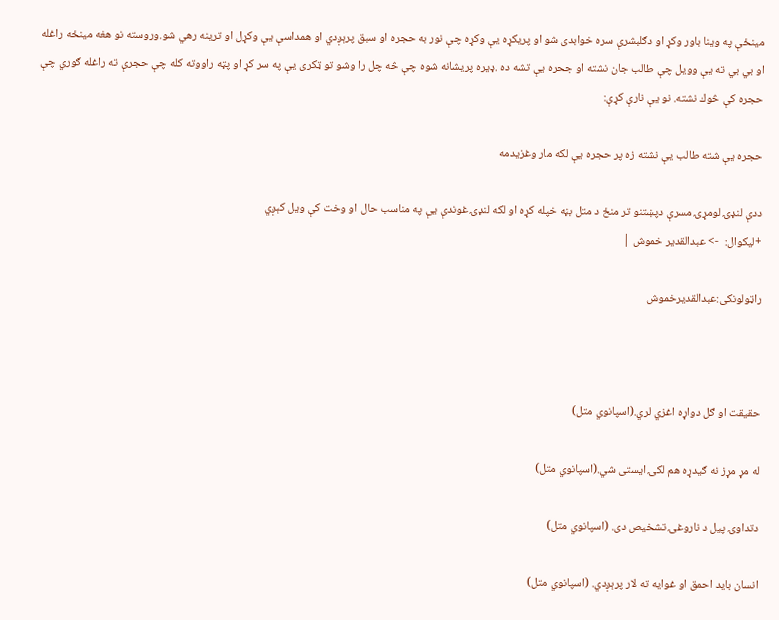مينځې په وينا باور وكړ او دګلبشرې سره خوابدى شو او پريكړه يې وكړه چې نور به حجره او سبق پرېږدي او همداسې يې وكړل او ترينه رهي شو.وروسته نو هغه مينځه راغله او بي بي ته يې وويل چې طالب جان نشته او جحره يې تشه ده .ډيره پريشانه شوه چې څه چل را وشو تو ټكرى يې په سر كړ او پټه راووته كله چې حجرې ته راغله ګوري چې حجره كې څوك نشته. نو يې نارې كړې:

حجره يې شته طالب يې نشته زه پر حجره يې لكه مار وغزيدمه

ددې لنډۍ لومړۍ مسرې دپښتنو تر منځ د متل بڼه خپله كړه او لكه لنډۍ غوندې يې په مناسب حال او وخت كې ويل كېږي
+ليكوال:  -> عبدالقدير خموش |

راټولونکی:عبدالقدیرخموش



حقيقت او ګل دواړه اغزي لري.(اسپانوي متل)

له مړ مړز نه ګيدړه هم لكۍ ايستى شي.(اسپانوي متل)

دتداوۍ پيل د ناروغۍ تشخيص دى. (اسپانوي متل)

انسان بايد احمق او غوايه ته لار پرېږدي. (اسپانوي متل)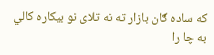كه ساده ګان بازار ته نه تلاى نو بيكاره كالي به چا را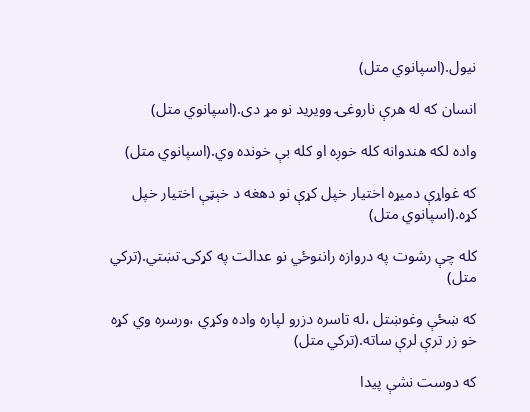نيول.(اسپانوي متل)

انسان كه له هرې ناروغۍ وويريد نو مړ دى.(اسپانوي متل)

واده لكه هندوانه كله خوږه او كله بې خونده وي.(اسپانوي متل)

كه غواړې دميړه اختيار خپل كړې نو دهغه د خېټې اختيار خپل كړه.(اسپانوي متل)

كله چې رشوت په دروازه راننوځي نو عدالت په كړكۍ تښتي.(تركي متل)

كه ښځې وغوښتل ،له تاسره دزرو لپاره واده وكړي ،ورسره وي كړه خو زر ترې لرې ساته.(تركي متل)

كه دوست نشې پيدا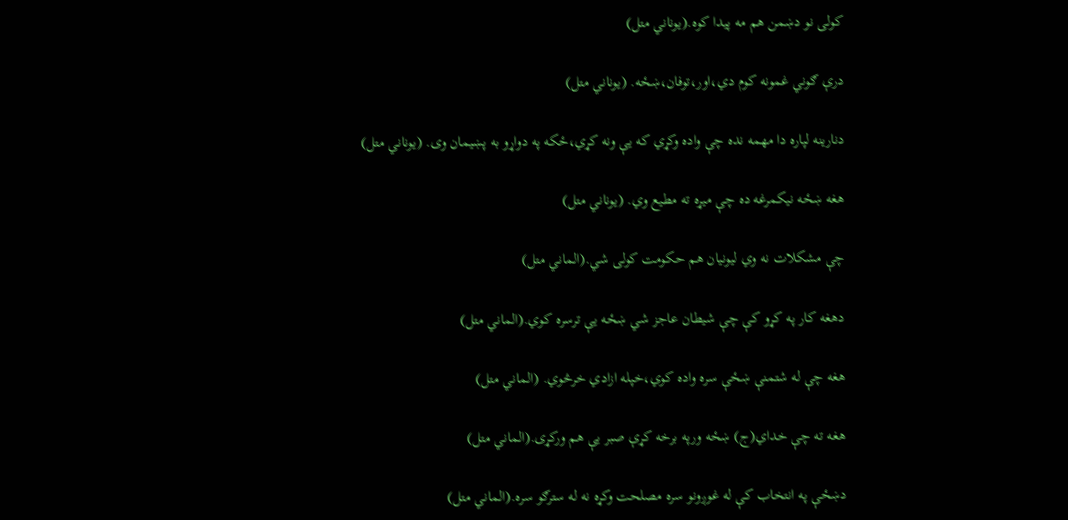كولى نو دښمن هم مه پيدا كوه.(يوناني متل)

درې ګوني غمونه كوم دي،اور،توفان،ښځه. (يوناني متل)

دنارينه لپاره دا مهمه نده چې واده وكړي كه يې ونه كړي،ځكه په دواړو به پښيمان وى. (يوناني متل)

هغه ښځه نيكمرغه ده چې ميړه ته مطيع وي. (يوناني متل)

چې مشكلات نه وي ليونيان هم حكومت كولى شي.(الماني متل)

دهغه كار په كړو كې چې شيطان عاجز شي ښځه يې ترسره كوي.(الماني متل)

هغه چې له شتمنې ښځې سره واده كوي،خپله ازادي خرڅوي. (الماني متل)

هغه ته چې خداي(ج) ښځه ورپه برخه كړې صبر يې هم وركړى.(الماني متل)

دښځې په انتخاب كې له غوږونو سره مصلحت وكړه نه له سترګو سره.(الماني متل)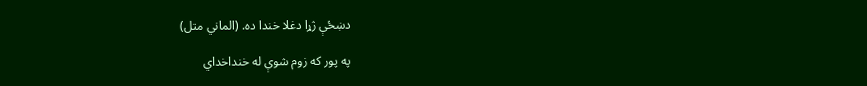دښځې ژړا دغلا خندا ده. (الماني متل)

په پور كه زوم شوې له خنداخداي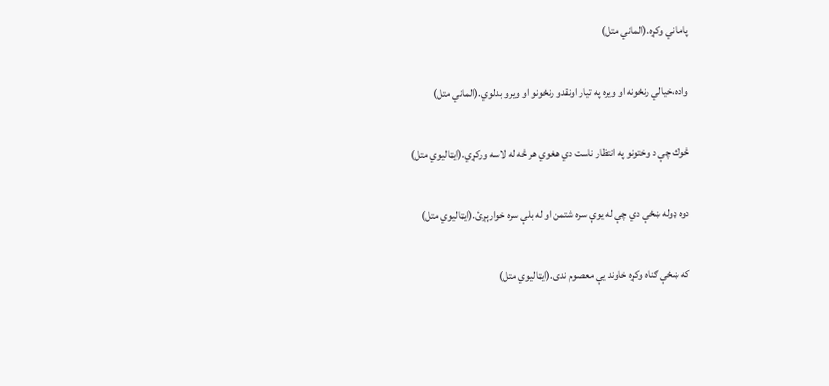پاماني وكړه.(الماني متل)

واده،خيالي رنځونه او ويره په تيار اونقدو رنځونو او ويرو بدلوي.(الماني متل)

څوك چې د وختونو په انتظار ناست دي هغوي هر څه له لاسه وركړي.(ايټاليوي متل)

دوه ډوله ښځې دي چې له يوې سره شتمن او له بلې سره خوارېږئ.(ايټاليوي متل)

كه ښځې ګناه وكړه خاوند يې معصوم ندى.(ايټاليوي متل)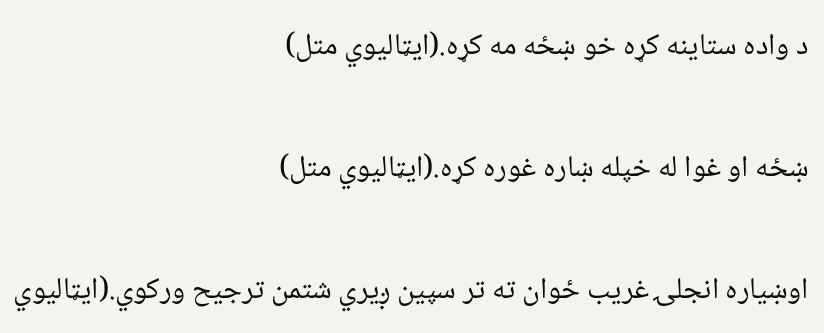د واده ستاينه كړه خو ښځه مه كړه.(ايټاليوي متل)

ښځه او غوا له خپله ښاره غوره كړه.(ايټاليوي متل)

اوښياره انجلۍ غريب ځوان ته تر سپين ږيري شتمن ترجيح وركوي.(ايټاليوي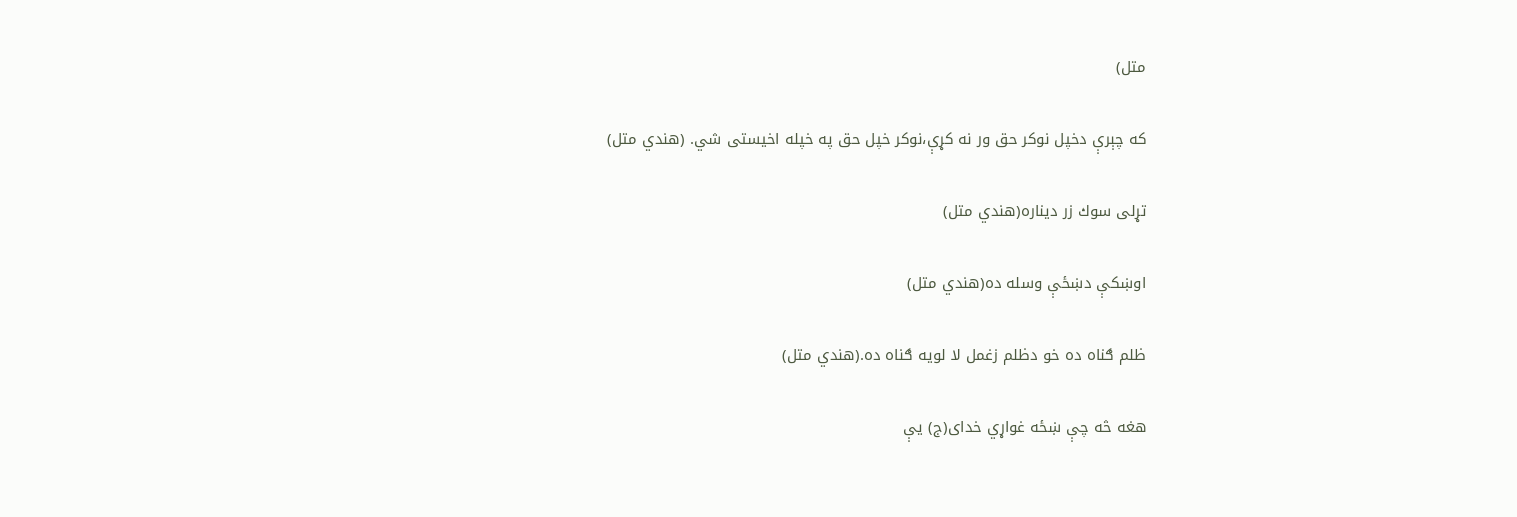متل)

كه چېرې دخپل نوكر حق ور نه كړې،نوكر خپل حق په خپله اخيستى شي. (هندي متل)

تړلى سوك زر ديناره(هندي متل)

اوښكې دښځې وسله ده(هندي متل)

ظلم ګناه ده خو دظلم زغمل لا لويه ګناه ده.(هندي متل)

هغه څه چې ښځه غواړي خداى(ج) يې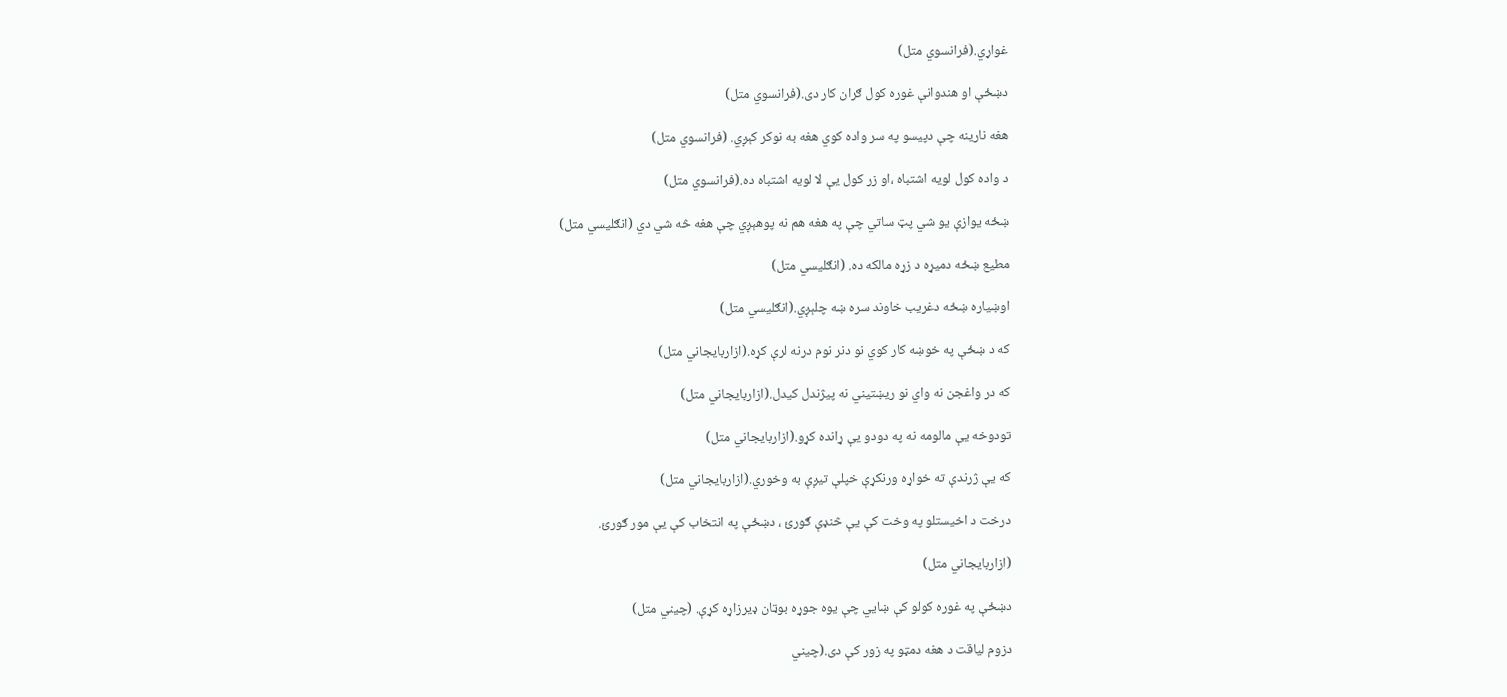غواړي.(فرانسوي متل)

دښځې او هندوانې غوره كول ګران كار دى.(فرانسوي متل)

هغه نارينه چې دپيسو په سر واده كوي هغه به نوكر كېږي. (فرانسوي متل)

د واده كول لويه اشتباه ،او زر كول يې لا لويه اشتباه ده.(فرانسوي متل)

ښځه يوازې يو شي پټ ساتي چې په هغه هم نه پوهېږي چې هغه څه شي دي (انګليسي متل)

مطيع ښځه دميړه د زړه مالكه ده. (انګليسي متل)

اوښياره ښځه دغريب خاوند سره ښه چلېږي.(انګليسي متل)

كه د ښځې په خوښه كار كوي نو دنر نوم درنه لرې كړه.(ازاربايجاني متل)

كه در واغجن نه واي نو ريښتيني نه پيژندل كيدل.(ازاربايجاني متل)

تودوخه يې مالومه نه په دودو يې ړانده كړو.(ازاربايجاني متل)

كه يې ژرندې ته خواړه ورنكړې خپلې تيږې به وخوري.(ازاربايجاني متل)

درخت د اخيستلو په وخت كې يې څنډې ګورئ ، دښځې په انتخاب كې يې مور ګورئ.

(ازاربايجاني متل)

دښځې په غوره كولو كې ښايي چې يوه جوړه بوټان ډيرزاړه كړې. (چيني متل)

دزوم لياقت د هغه دمټو په زور كې دى.(چيني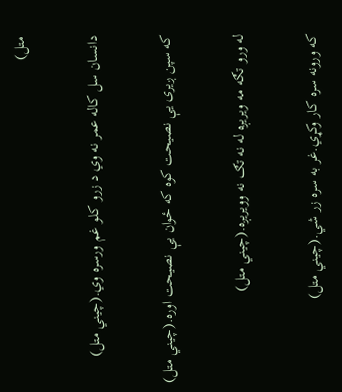متل)

دانسان سل كاله عمر نه وي د زرو كلو غم ورسره وي.(چيني متل)

كه سپن ږيرى يې نصيحت كوه كه ځوان يې نصيحت اوره.(چيني متل)

له ورو تګه مه ويريږه له نه تګ نه وويريږه.(چيني متل)

كه ورونه سره كار وكړي.غر به سره زر شي.(چيني متل)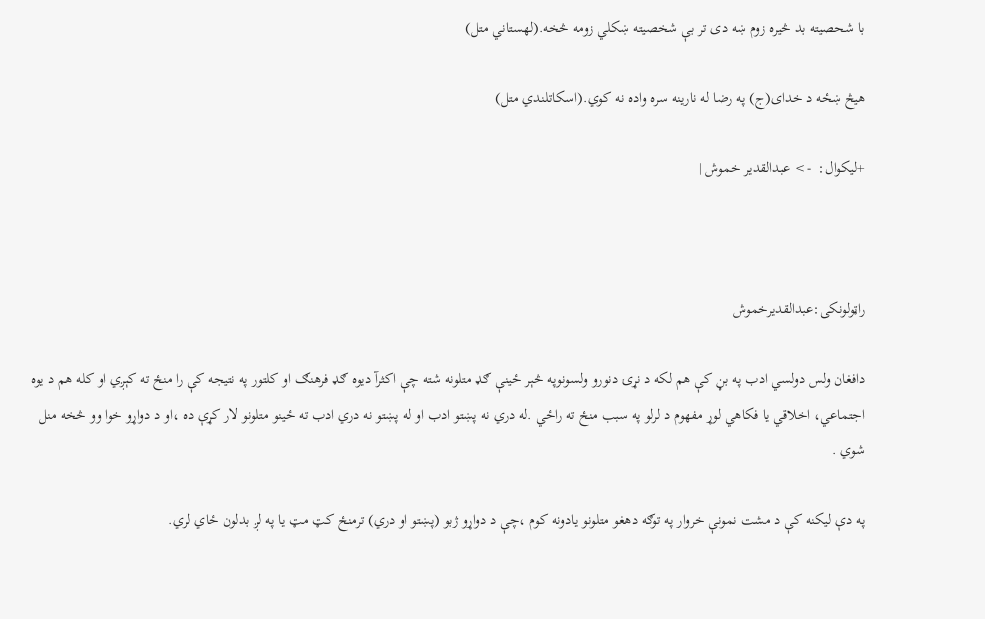با شحصيته بد څيره زوم ښه دى تر بې شخصيته ښكلي زومه څخه.(لهستاني متل)

هيڅ ښځه د خداى(ج) په رضا له نارينه سره واده نه كوي.(اسكاتلندي متل)

+ليكوال:  -> عبدالقدير خموش |



راټولونکی:عبدالقدیرخموش

دافغان ولس دولسي ادب په بڼ كې هم لكه د نړۍ دنورو ولسونوپه څېر ځينې ګډ متلونه شته چې اكثرآ ديوه ګډ فرهنګ او كلتور په نتيجه كې را منځ ته كېږي او كله هم د يوه اجتماعي، اخلاقي يا فكاهي لوړ مفهوم د لرلو په سبب منځ ته راځي .له دري نه پښتو ادب او له پښتو نه دري ادب ته ځينو متلونو لار كړې ده ،او د دواړو خوا وو څخه منل شوي .

په دې ليكنه كې د مشت نمونې خروار په توګه دهغو متلونو يادونه كوم ،چې د دواړو ژبو (پښتو او دري) ترمنځ كټ مټ يا په لږ بدلون ځاي لري.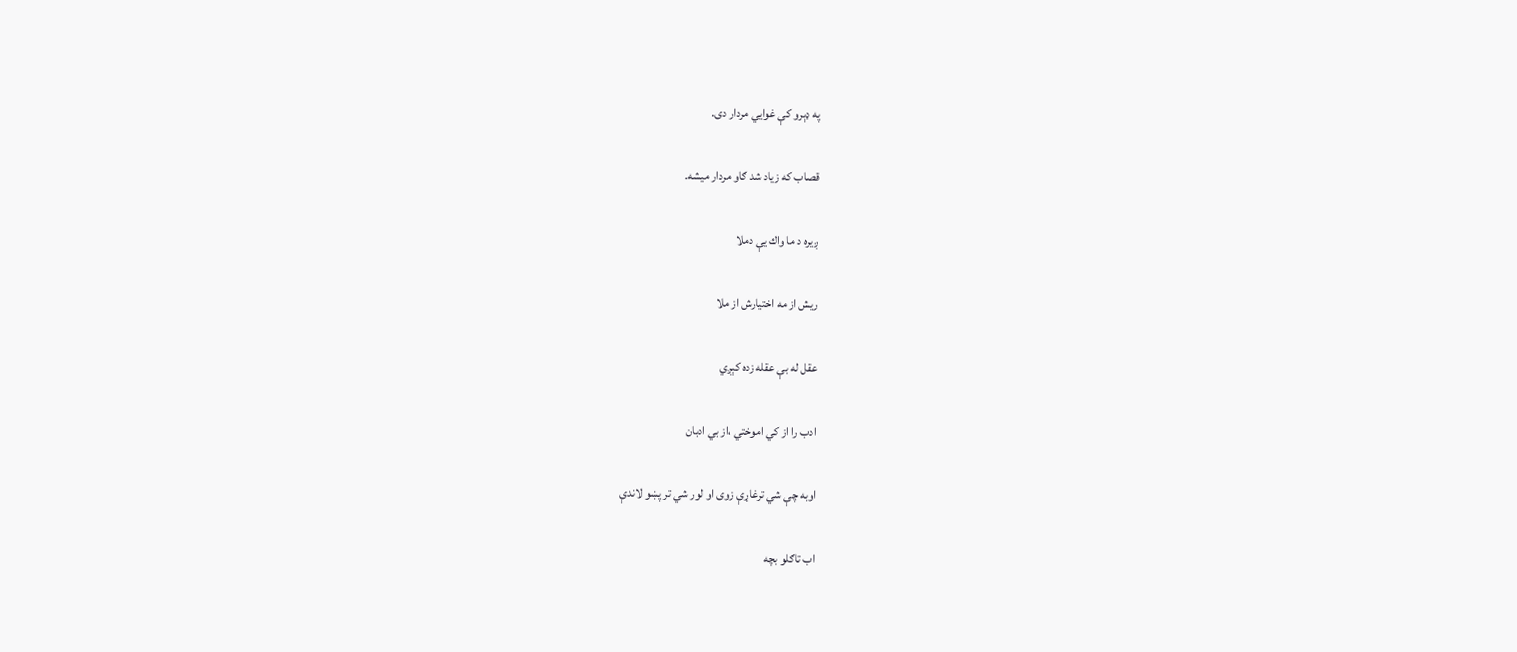په ډېرو كې غوايي مردار دى.

قصاب كه زياد شد ګاو مردار ميشه.

ږيره د ما واك يې دملا

ريش از مه اختيارش از ملا

عقل له بې عقله زده كېږي

ادب را از كي اموختي ،از بي ادبان

اوبه چې شي ترغاړې زوى او لور شي تر پښو لاندې

اب تاګلو بچه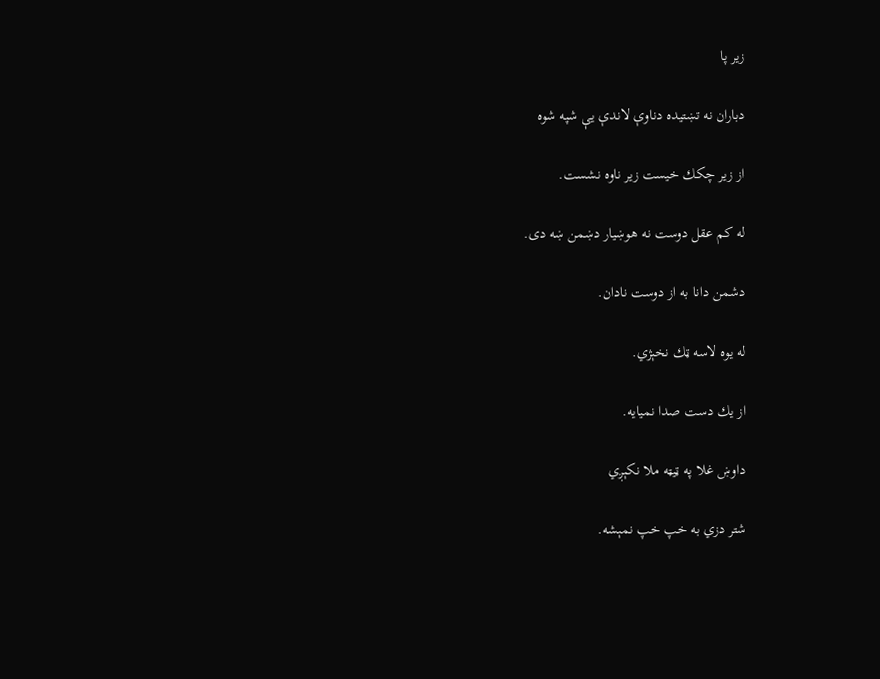زير پا

دباران نه تښتيده دناوې لاندې يې شپه شوه

از زير چكك خيست زير ناوه نشست.

له كم عقل دوست نه هوښيار دښمن ښه دى.

دشمن دانا به از دوست نادان.

له يوه لاسه ټك نخېژي.

از يك دست صدا نميايه.

داوښ غلا په ټيټه ملا نكېږي

شتر دزي به خپ خپ نمېشه.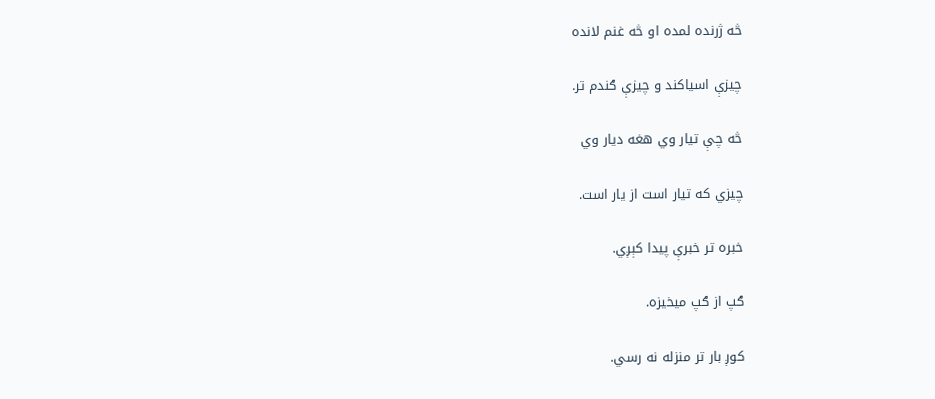څه ژرنده لمده او څه غنم لانده

چيزې اسياكند و چيزې ګندم تر.

څه چې تيار وي هغه ديار وي

چيزي كه تيار است از يار است.

خبره تر خبرې پيدا كېږي.

ګپ از ګپ ميخيزه.

كوږ بار تر منزله نه رسي.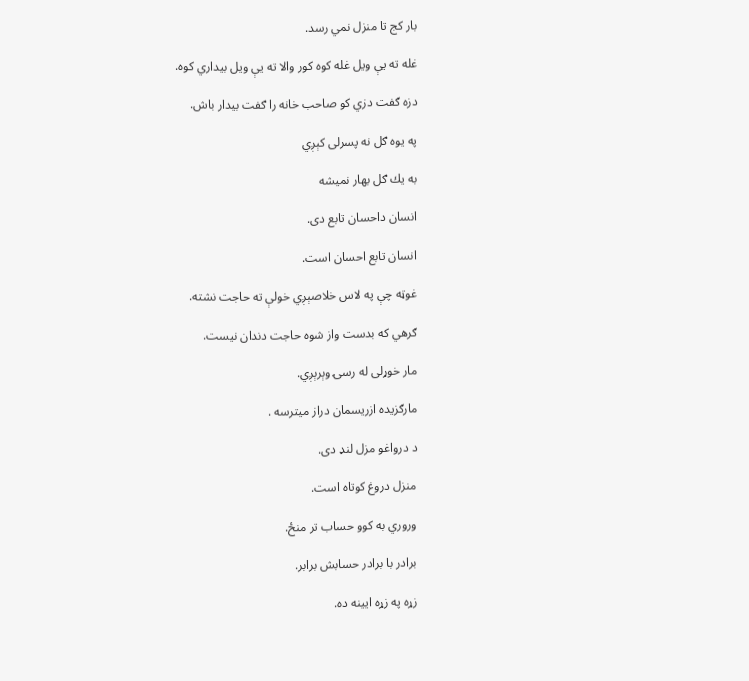بار كج تا منزل نمي رسد.

غله ته يې ويل غله كوه كور والا ته يې ويل بيداري كوه.

دزه ګفت دزي كو صاحب خانه را ګفت بيدار باش.

په يوه ګل نه پسرلى كېږي

به يك ګل بهار نميشه

انسان داحسان تابع دى.

انسان تابع احسان است.

غوټه چې په لاس خلاصېږي خولې ته حاجت نشته.

ګرهي كه بدست واز شوه حاجت دندان نيست.

مار خوړلى له رسۍ وېرېږي.

مارګزيده ازريسمان دراز ميترسه .

د درواغو مزل لنډ دى.

منزل دروغ كوتاه است.

وروري به كوو حساب تر منځ.

برادر با برادر حسابش برابر.

زړه په زړه ايينه ده.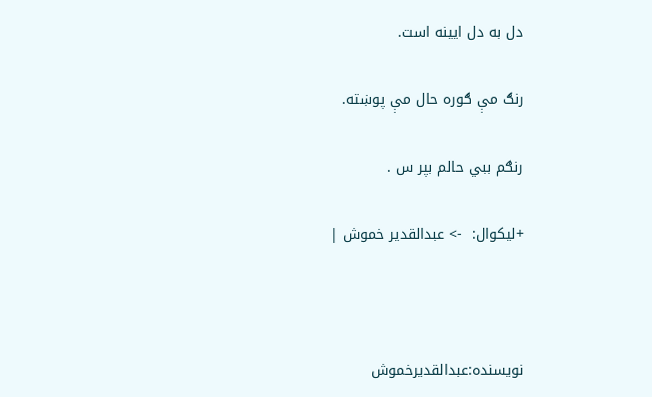دل به دل ايينه است.

رنګ مې ګوره حال مې پوښته.

رنګم ببي حالم بپر س .

+ليكوال:  -> عبدالقدير خموش |



نویسنده:عبدالقدیرخموش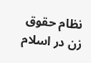نظام حقوق زن در اسلام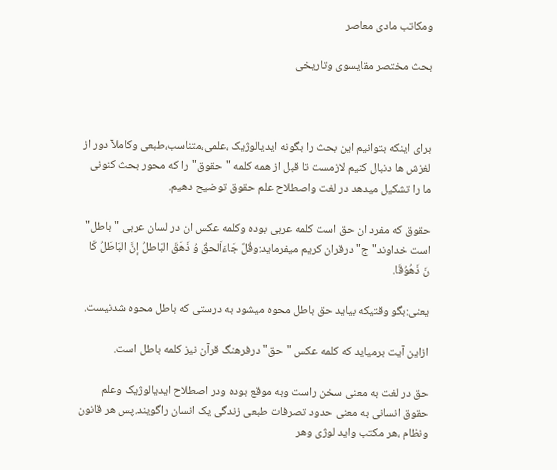ومکاتب مادی معاصر

بحث مختصر مقایسوی وتاریخی



برای اینکه بتوانیم این بحث را بگونه ایدیالوژیک ،علمی،متناسب،طبعی وکاملآ دور از لغزش ها دنبال کنیم لازمست تا قبل از همه کلمه "حقوق"را که محور بحث کنونی ما را تشکیل میدهد در لغت واصطلاح علم حقوق توضیح دهیم.

حقوق که مفرد ان حق است کلمه عربی بوده وکلمه عکس ان در لسان عربی "باطل" است خداوند"ج" درقران کریم میفرماید:وقُلٌ جَاءَاَلحقُ وُ ذَهَقَ البَاطلُ إنَّ البَاطَلُ کَا نَ ذَهُوُقَا.

یعنی:بگو وقتیکه بیاید حق باطل محوه میشود به درستی که باطل محوه شدنیست.

ازاین آیت برمیاید که کلمه عکس "حق" درفرهنگ قرآن نیز کلمه باطل است.

حق در لغت به معنی سخن راست وبه موقع بوده ودر اصطلاح ایدیالوژیک وعلم حقوق انسانی به معنی حدود تصرفات طبعی زندگی یک انسان راگویند.پس هر قانون ونظام ،هر مکتب واید لوژی وهر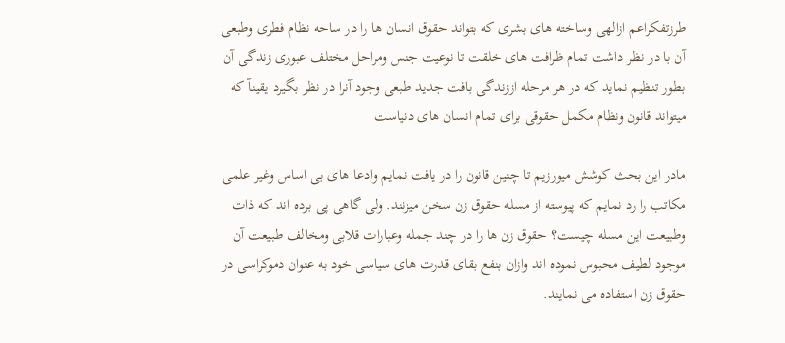طرزتفکراعم ازالهی وساخته های بشری که بتواند حقوق انسان ها را در ساحه نظام فطری وطبعی آن با در نظر داشت تمام ظرافت های خلقت تا نوعیت جنس ومراحل مختلف عبوری زندگی آن بطور تنظیم نماید که در هر مرحله اززندگی بافت جدید طبعی وجود آنرا در نظر بگیرد یقینآ که میتواند قانون ونظام مکمل حقوقی برای تمام انسان های دنیاست

مادر این بحث کوشش میورزیم تا چنین قانون را در یافت نمایم وادعا های بی اساس وغیر علمی مکاتب را رد نمایم که پیوسته از مسله حقوق زن سخن میزنند. ولی گاهی پی برده اند که ذات وطبیعت این مسله چیست؟ حقوق زن ها را در چند جمله وعبارات قلابی ومخالف طبیعت آن موجود لطیف محبوس نموده اند وازان بنفع بقای قدرت های سیاسی خود به عنوان دموکراسی در حقوق زن استفاده می نمایند.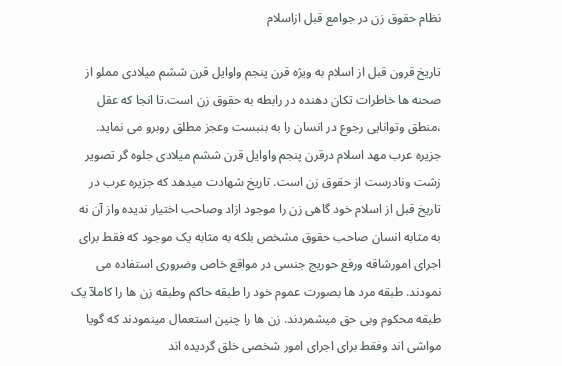نظام حقوق زن در جوامع قبل ازاسلام

تاریخ قرون قبل از اسلام به ویژه قرن پنجم واوایل قرن ششم میلادی مملو از صحنه ها خاطرات تکان دهنده در رابطه به حقوق زن است.تا انجا که عقل ،منطق وتوانایی رجوع در انسان را به بنبست وعجز مطلق روبرو می نماید. جزیره عرب مهد اسلام درقرن پنجم واوایل قرن ششم میلادی جلوه گر تصویر زشت ونادرست از حقوق زن است. تاریخ شهادت میدهد که جزیره عرب در تاریخ قبل از اسلام خود گاهی زن را موجود ازاد وصاحب اختیار ندیده واز آن نه به مثابه انسان صاحب حقوق مشخص بلکه به مثابه یک موجود که فقط برای اجرای امورشاقه ورفع حوریج جنسی در مواقع خاص وضروری استفاده می نمودند. طبقه مرد ها بصورت عموم خود را طبقه حاکم وطبقه زن ها را کاملآ یک طبقه محکوم وبی حق میشمردند. زن ها را چنین استعمال مینمودند که گویا مواشی اند وفقط برای اجرای امور شخصی خلق گردیده اند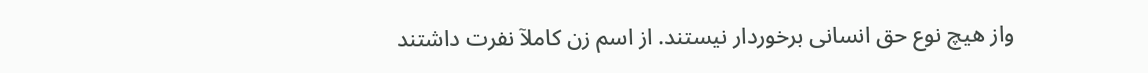واز هیچ نوع حق انسانی برخوردار نیستند. از اسم زن کاملآ نفرت داشتند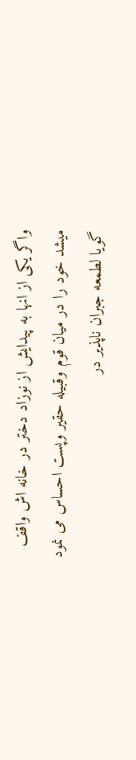واگر یکی از انها به پیدایش از نوزاد دختر در خانه اش واقف میشد خود را در میان قوم وقبیله حقیر وپست احساس می نمود گویا لطمعه جبران ناپذیر در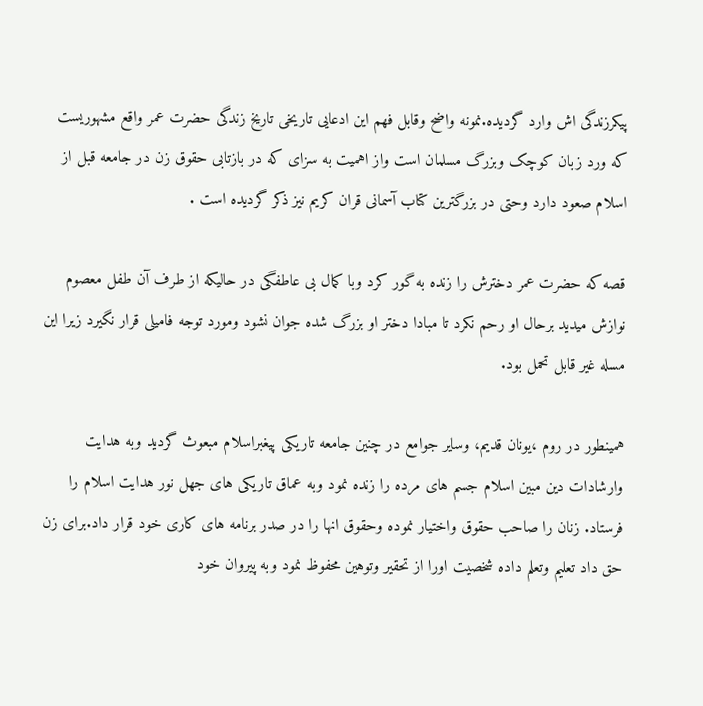پیکرزندگی اش وارد گردیده.نمونه واضح وقابل فهم این ادعایی تاریخی تاریخ زندگی حضرت عمر واقع مشهوریست که ورد زبان کوچک وبزرگ مسلمان است واز اهمیت به سزای که در بازتابی حقوق زن در جامعه قبل از اسلام صعود دارد وحتی در بزرگترین کتاب آسمانی قران کریم نیز ذکر گردیده است .

قصه که حضرت عمر دخترش را زنده به گور کرد وبا کمال بی عاطفگی در حالیکه از طرف آن طفل معصوم نوازش میدید برحال او رحم نکرد تا مبادا دختر او بزرگ شده جوان نشود ومورد توجه فامیلی قرار نگیرد زیرا این مسله غیر قابل تحمل بود.

همینطور در روم ،یونان قدیم، وسایر جوامع در چنین جامعه تاریکی پیغبراسلام مبعوث گردید وبه هدایت وارشادات دین مبین اسلام جسم های مرده را زنده نمود وبه عماق تاریکی های جهل نور هدایت اسلام را فرستاد. زنان را صاحب حقوق واختیار نموده وحقوق انها را در صدر برنامه های کاری خود قرار داد.برای زن حق داد تعلیم وتعلم داده شخصیت اورا از تحقیر وتوهین محفوظ نمود وبه پیروان خود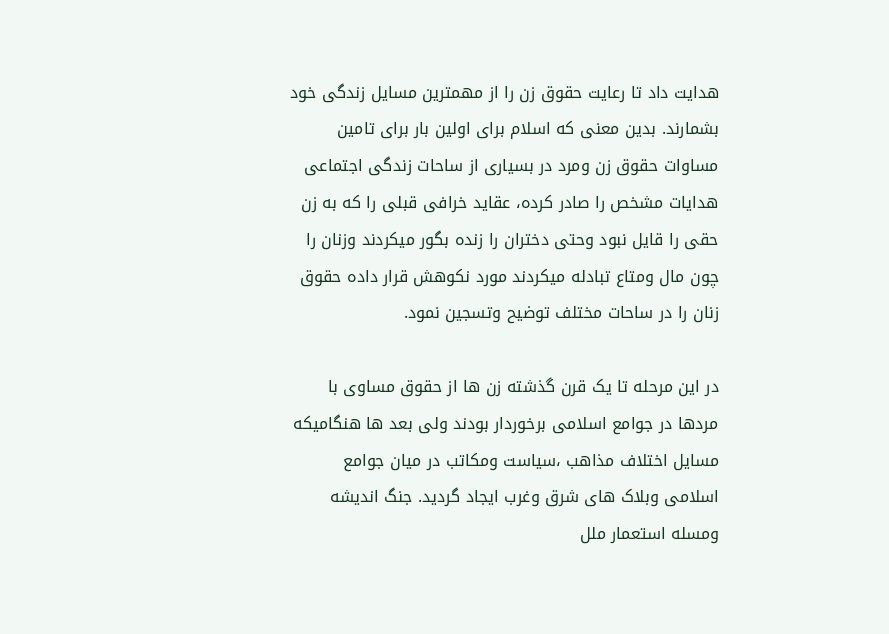هدایت داد تا رعایت حقوق زن را از مهمترین مسایل زندگی خود بشمارند. بدین معنی که اسلام برای اولین بار برای تامین مساوات حقوق زن ومرد در بسیاری از ساحات زندگی اجتماعی هدایات مشخص را صادر کرده، عقاید خرافی قبلی را که به زن حقی را قایل نبود وحتی دختران را زنده بگور میکردند وزنان را چون مال ومتاع تبادله میکردند مورد نکوهش قرار داده حقوق زنان را در ساحات مختلف توضیح وتسجین نمود.

در این مرحله تا یک قرن گذشته زن ها از حقوق مساوی با مردها در جوامع اسلامی برخوردار بودند ولی بعد ها هنگامیکه مسایل اختلاف مذاهب ،سیاست ومکاتب در میان جوامع اسلامی وبلاک های شرق وغرب ایجاد گردید. جنگ اندیشه ومسله استعمار ملل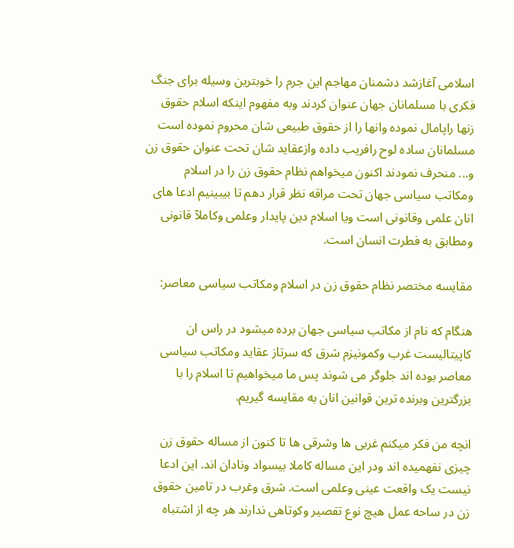اسلامی آغازشد دشمنان مهاجم این جرم را خوبترین وسیله برای جنگ فکری با مسلمانان جهان عنوان کردند وبه مفهوم اینکه اسلام حقوق زنها راپامال نموده وانها را از حقوق طبیعی شان محروم نموده است مسلمانان ساده لوح رافریب داده وازعقاید شان تحت عنوان حقوق زن و... منحرف نمودند اکنون میخواهم نظام حقوق زن را در اسلام ومکاتب سیاسی جهان تحت مراقه نظر قرار دهم تا بیبینیم ادعا های انان علمی وقانونی است ویا اسلام دین پایدار وعلمی وکاملآ قانونی ومطابق به فطرت انسان است.

مقایسه مختصر نظام حقوق زن در اسلام ومکاتب سیاسی معاصر:

هنگام که نام از مکاتب سیاسی جهان برده میشود در راس ان کاپیتالیست غرب وکمونیزم شرق که سرتاز عقاید ومکاتب سیاسی معاصر بوده اند جلوگر می شوند پس ما میخواهیم تا اسلام را با بزرگترین وبرنده ترین قوانین انان به مقایسه گیریم.

انچه من فکر میکنم غربی ها وشرقی ها تا کنون از مساله حقوق زن چیزی نفهمیده اند ودر این مساله کاملا بیسواد ونادان اند. این ادعا نیست یک واقعت عینی وعلمی است. شرق وغرب در تامین حقوق زن در ساحه عمل هیچ نوع تقصیر وکوتاهی ندارند هر چه از اشتباه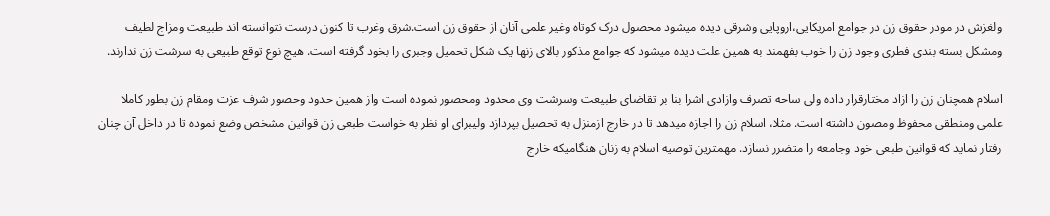ولغزش در مودر حقوق زن در جوامع امریکایی،اروپایی وشرقی دیده میشود محصول درک کوتاه وغیر علمی آنان از حقوق زن است.شرق وغرب تا کنون درست نتوانسته اند طبیعت ومزاج لطیف ومشکل بسته بندی فطری وجود زن را خوب بفهمند به همین علت دیده میشود که جوامع مذکور بالای زنها یک شکل تحمیل وجبری را بخود گرفته است. هیچ نوع توقع طبیعی به سرشت زن ندارند.

اسلام همچنان زن را ازاد مختارقرار داده ولی ساحه تصرف وازادی اشرا بنا بر تقاضای طبیعت وسرشت وی محدود ومحصور نموده است واز همین حدود وحصور شرف عزت ومقام زن بطور کاملا علمی ومنطقی محفوظ ومصون داشته است. مثلا، اسلام زن را اجازه میدهد تا در خارج ازمنزل به تحصیل بپردازد ولیبرای او نظر به خواست طبعی زن قوانین مشخص وضع نموده تا در داخل آن چنان رفتار نماید که قوانین طبعی خود وجامعه را متضرر نسازد. مهمترین توصیه اسلام به زنان هنگامیکه خارج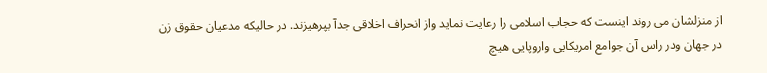از منزلشان می روند اینست که حجاب اسلامی را رعایت نماید واز انحراف اخلاقی جدآ بپرهیزند. در حالیکه مدعیان حقوق زن در جهان ودر راس آن جوامع امریکایی واروپایی هیچ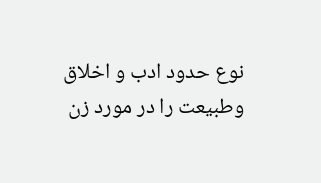نوع حدود ادب و اخلاق وطبیعت را در مورد زن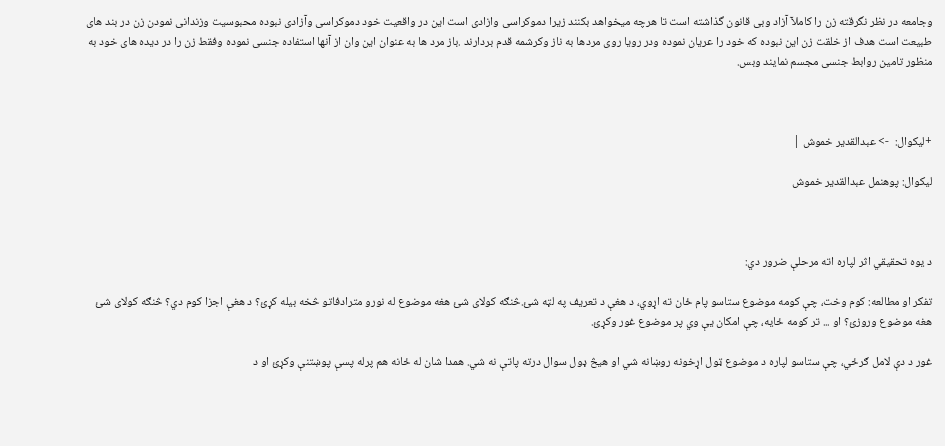وجامعه در نظر نگرقته زن را کاملآ آزاد وبی قانون گذاشته است تا هرچه میخواهد بکنند زیرا دموکراسی وازادی است این در واقعیت خود دموکراسی وآزادی نبوده محبوسیت وزندانی نمودن زن در بند های طبیعت است هدف از خلقت زن این نبوده که خود را عریان نموده ودر رویا روی مردها به ناز وکرشمه قدم بردارند .باز مرد ها به عنوان این وان از آنها استفاده جنسی نموده وفقط زن را در دیده های خود به منظور تامین روابط جنسی مجسم نمایند وبس.



+ليكوال:  -> عبدالقدير خموش |

ليكوال: پوهنمل عبدالقدير خموش



د يوه تحقيقي اثر لپاره اته مرحلې ضرور دي:

تفكر او مطالعه: كوم وخت، چې كومه موضوع ستاسو پام ځان ته اړوي، د هغې د تعريف په لټه شئ.څنګه كولاى شئ هغه موضوع له نورو مترادفاتو څخه بيله كړئ؟ د هغې اجزا كوم دي؟ څنګه كولاى شئ هغه موضوع وروزئ؟ او ... تر كومه ځايه، چې امكان يې وي پر موضوع غور وكړئ.

غور د دې لامل ګرځي، چې ستاسو لپاره د موضوع ټول اړخونه روښانه شي او هيڅ ډول سوال درته پاتې نه شي. همدا شان له ځانه هم پرله پسې پوښتنې وكړئ او د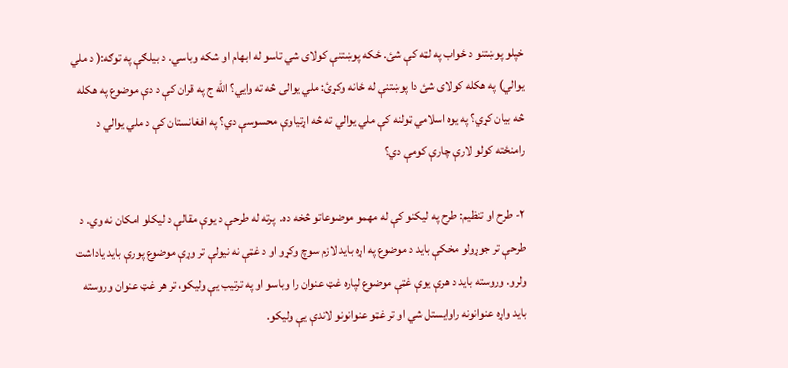خپلو پوښتنو د ځواب په لټه كې شئ. ځكه پوښتنې كولاى شي تاسو له ابهام او شكه وباسي. د بيلګې په توګه:( د ملي يوالي) په هكله كولاى شئ دا پوښتنې له ځانه وكړئ: ملي يوالى څه ته وايي؟ الله ج په قران كې د دې موضوع په هكله څه بيان كړي؟ په يوه اسلامي ټولنه كې ملي يوالي ته څه اړتياوې محسوسې دي؟ په افغانستان كې د ملي يوالي د رامنځته كولو لارې چارې كومې دي؟

۲- طرح او تنظيم: طرح په ليكنو كې له مهمو موضوعاتو څخه ده.  پرته له طرحې د يوې مقالې د ليكلو امكان نه وي. د طرحې تر جوړولو مخكې بايد د موضوع په اړه بايد لازم سوچ وكړو او د غټې نه نيولې تر وړې موضوع پورې بايد ياداشت ولرو. وروسته بايد د هرې يوې غټې موضوع لپاره غټ عنوان را وباسو او په ترتيب يې وليكو، تر هر غټ عنوان وروسته بايد واړه عنوانونه راوايستل شي او تر غټو عنوانونو لاندې يې وليكو.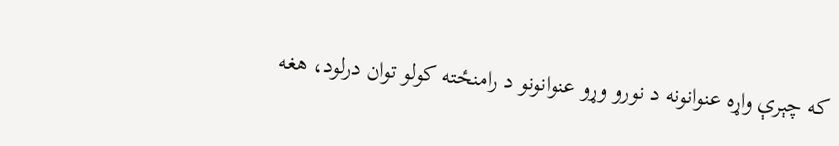كه چېرې واړه عنوانونه د نورو وړو عنوانونو د رامنځته كولو توان درلود، هغه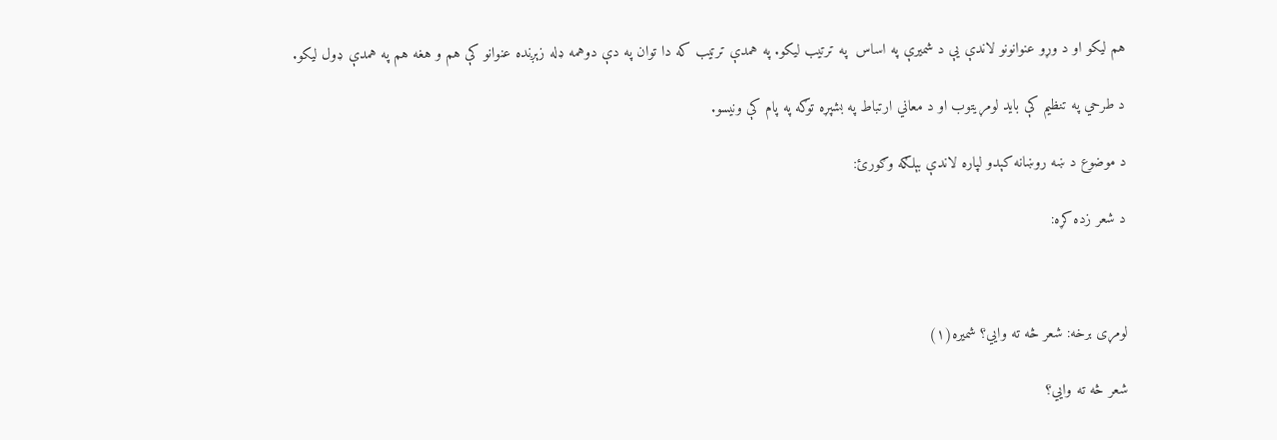هم ليكو او د وړو عنوانونو لاندې يې د شميرې په اساس  په ترتيب ليكو. په همدې ترتيب كه دا توان په دې دوهمه ډله زېږنده عنوانو كې هم و هغه هم په همدې ډول ليكو.

د طرحي په تنظيم كې بايد لومړيتوب او د معاني ارتباط په بشپړه توګه په پام كې ونيسو.

د موضوع د ښه روښانه كېدو لپاره لاندې بېلګه وګورئ:

د شعر زده كړه:



لومړى برخه: شعر څه ته وايي؟ شميره(۱)

شعر څه ته وايي؟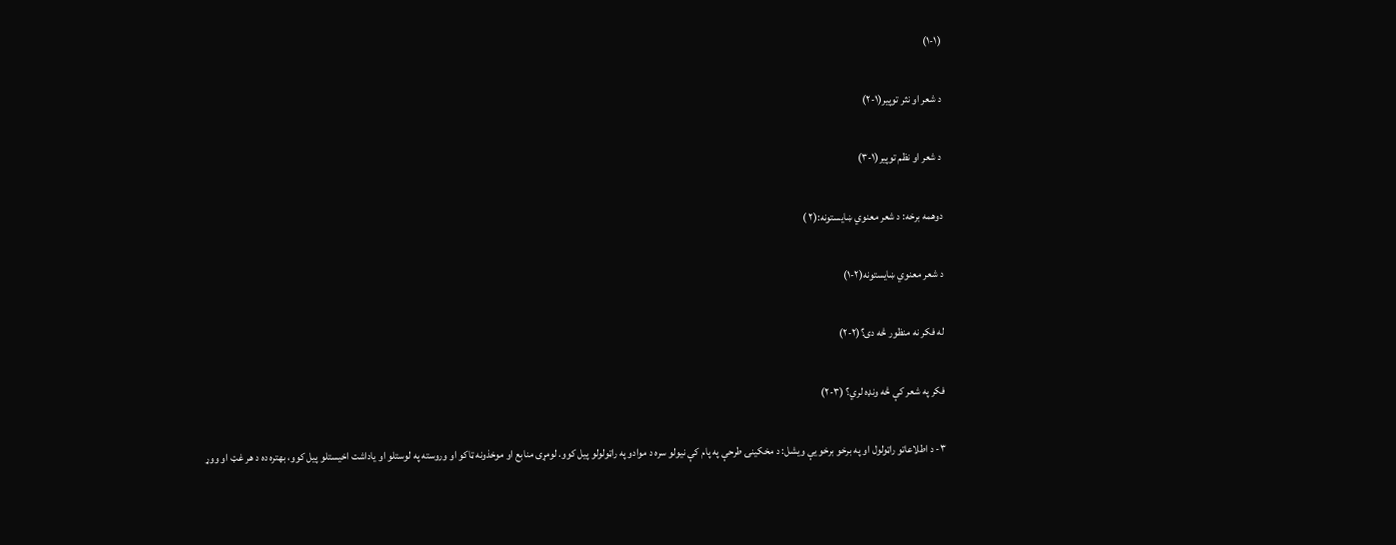(۱-۱)

د شعر او نثر توپير(۱-۲)

د شعر او نظم توپير(۱-۳)

دوهمه برخه: د شعر معنوي ښايستونه:(۲ )

د شعر معنوي ښايستونه(۲-۱)

له فكر نه منظور څه دى؟(۲-۲)

فكر په شعر كې څه ونډه لري؟ (۳-۲)

۳- د اطلاعاتو راټولول او په برخو برخو يې ويشل: د مخكينۍ طرحې په پام كې نيولو سره د موادو په راټولولو پيل كوو. لومړى منابع او موخذونه ټاكو او وروسته په لوستلو او ياداشت اخيستلو پيل كوو، بهتره ده د هر غټ او ووړ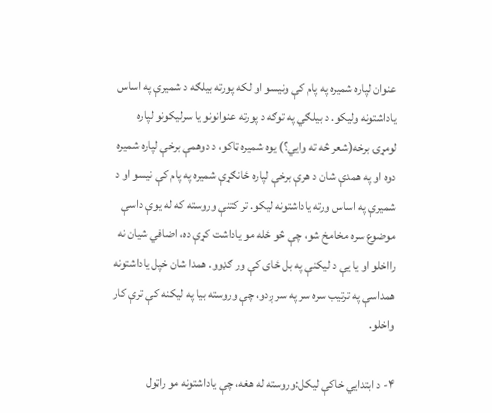عنوان لپاره شميره په پام كې ونيسو او لكه پورته بيلګه د شميرې په اساس ياداشتونه وليكو. د بيلګي په توګه د پورته عنوانونو يا سرليكونو لپاره لومړۍ برخه(شعر څه ته وايي؟) يوه شميره ټاكو، د دوهمې برخې لپاره شميره دوه او په همدې شان د هرې برخې لپاره ځانګړې شميره په پام كې نيسو او د شميرې په اساس ورته ياداشتونه ليكو. تر كتنې وروسته كه له يوې داسې موضوع سره مخامخ شو، چې څو ځله مو ياداشت كړې ده، اضافي شيان نه رااخلو او يا يې د ليكنې په بل ځاى كې ور ګډوو. همدا شان خپل ياداشتونه همداسې په ترتيب سره سر په سر ږدو، چې وروسته بيا په ليكنه كې ترې كار واخلو.

۴- د ابتدايي خاكې ليكل:وروسته له هغه، چې ياداشتونه مو راټول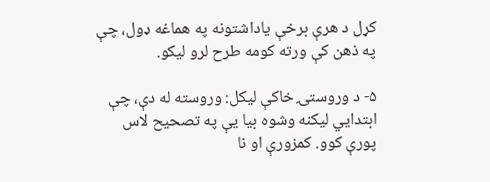كړل د هرې برخې ياداشتونه په هماغه ډول، چې په ذهن كې ورته كومه طرح لرو ليكو.

۵- د وروستۍ خاكې ليكل: وروسته له دې، چې ابتدايي ليكنه وشوه بيا يې په تصحيح لاس پورې كوو. كمزورې او نا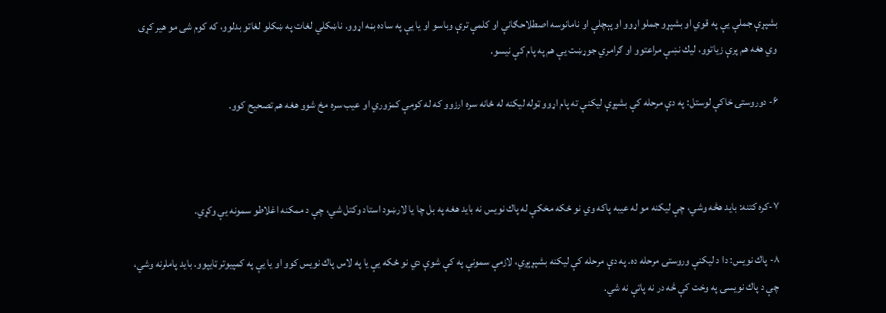بشپړې جملې يې په قوي او بشپړو جملو اړوو او پېچلې او نامانوسه اصطلاحګانې او كلمې ترې وباسو او يا يې په ساده بڼه اړوو. ناښكلي لغات په ښكلو لغاتو بدلوو، كه كوم شى مو هير كړى وي هغه هم پرې زياتوو، ليك نښې مراعتوو او ګرامري جوړښت يې هم په پام كې نيسو.

۶- دوروستۍ خاكې لوستل: په دې مرحله كې بشپړې ليكنې ته پام اړوو ټوله ليكنه له ځانه سره ارزوو كه له كومې كمزوري او عيب سره مخ شوو هغه هم تصحيح كوو.



۷-كره كتنه: بايد هڅه وشي، چې ليكنه مو له عيبه پاكه وي نو ځكه مخكې له پاك نويس نه بايد هغه په بل چا يا لارښود استاد وكتل شي، چې د ممكنه اغلاطو سمونه يې وكړي.

۸- پاك نويس: دا د ليكنې وروستۍ مرحله ده. په دې مرحله كې ليكنه بشپړېږي، لازمې سمونې په كې شوې دي نو ځكه يې يا په لاس پاك نويس كوو او يا يې په كمپيوتر ټايپوو. بايد پاملرنه وشي، چې د پاك نويسۍ په وخت كې څه در نه پاتې نه شي.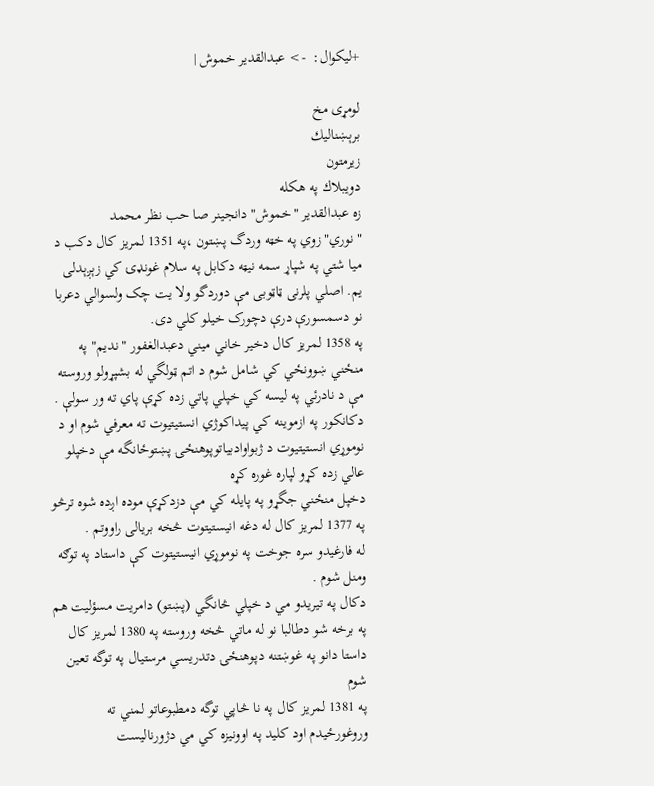+ليكوال:  -> عبدالقدير خموش |

لومړى مخ
برېښناليك
زيرمتون
دويبلاك په هكله
زه عبدالقدير "خموش" دانجينر صا حب نظر محمد "نوري"زوي په خټه وردگ پښتون ،په 1351 لمريز کال دکب د ميا شتي په شپاړ سمه نيټه دکابل په سلام غونډۍ کي زېږېدلى يم. اصلي پلرنى ټاټوبى مې دوردگو ولا يت چک ولسوالي دعربا نو دسمسورې درې دچورک خيلو کلي دى.
په 1358 لمريز کال دخير خاني ميني دعبدالغفور "نديم" په منځني ښوونځي کي شامل شوم د اتم ټولگي له بشپړولو وروسته مې د نادرئي په ليسه کي خپلي پاتي زده کړې پاي ته ور سولې .
دکانکور په ازموينه کي پيداکوژي انستيتيوت ته معرفي شوم او د نوموړي انستيتيوت د ژبواوادبياتوپوهنځۍ پښتوځانگه مې دخپلو عالي زده كړو لپاره غوره كړه
دخپل منځني جگړو په پايله کي مې دزدکړې موده اږده شوه ترڅو په 1377 لمريز کال له دغه انيستيتوت څخه بريالى راووتم .
له فارغيدو سره جوخت په نوموړي انيستيتوت كې داستاد په توګه ومنل شوم .
دکال په تيريدو مي د خپلي څانگي (پښتو) دامريت مسؤليت هم په برخه شو دطالبا نو له ماتي څخه وروسته په 1380 لمريز کال داستا دانو په غوښتنه دپوهنځۍ دتدريسي مرستيال په توگه تعين شوم
په 1381 لمريز کال په نا څاپي توگه دمطبوعاتو لمني ته وروغورځيدم اود کليد په اوونيزه کي مي دژورناليست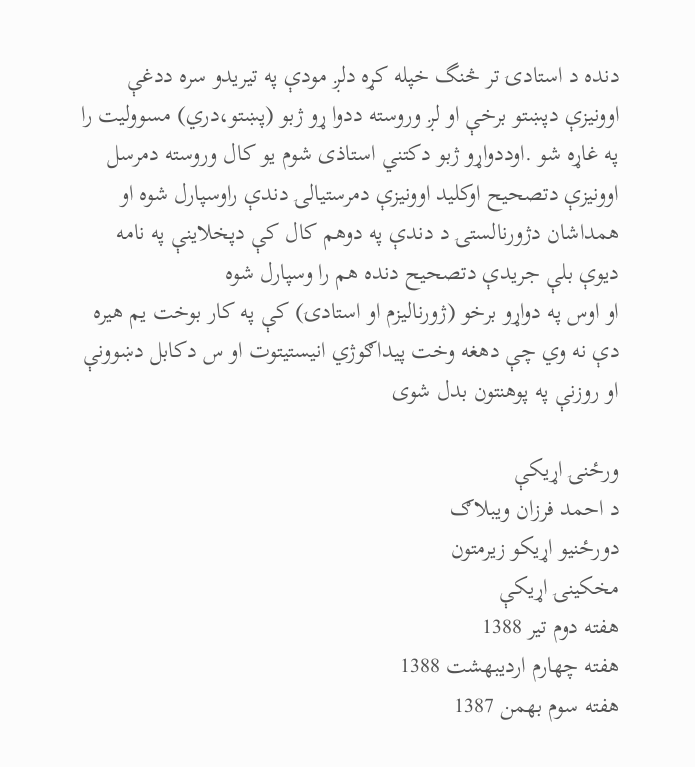دنده د استادۍ تر څنگ خپله کړه دلږ مودې په تيريدو سره ددغې اوونيزې دپښتو برخې او لږ وروسته ددوا ړو ژبو (پښتو،دري) مسووليت را په غاړه شو .اوددواړو ژبو دکتني استاذى شوم يو کال وروسته دمرسل اوونيزې دتصحيح اوکليد اوونيزې دمرستيالۍ دندې راوسپارل شوه او همداشان دژورنالستۍ د دندې په دوهم کال کې دپخلاينې په نامه ديوې بلې جريدې دتصحيح دنده هم را وسپارل شوه
او اوس په دواړو برخو (ژورناليزم او استادۍ) كې په كار بوخت يم هيره دې نه وي چې دهغه وخت پيداګوژي انيستيتوت او س دكابل دښوونې او روزنې په پوهنتون بدل شوى

ورځنۍ اړيكې
د احمد فرزان ویبلاګ
دورځنيو اړيكو زيرمتون
مخكينۍ اړيكې
هفته دوم تیر 1388
هفته چهارم اردیبهشت 1388
هفته سوم بهمن 1387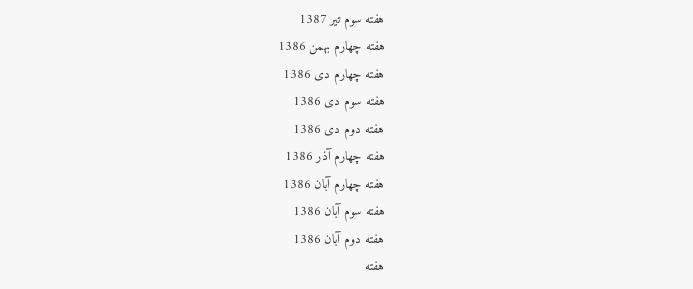هفته سوم تیر 1387
هفته چهارم بهمن 1386
هفته چهارم دی 1386
هفته سوم دی 1386
هفته دوم دی 1386
هفته چهارم آذر 1386
هفته چهارم آبان 1386
هفته سوم آبان 1386
هفته دوم آبان 1386
هفته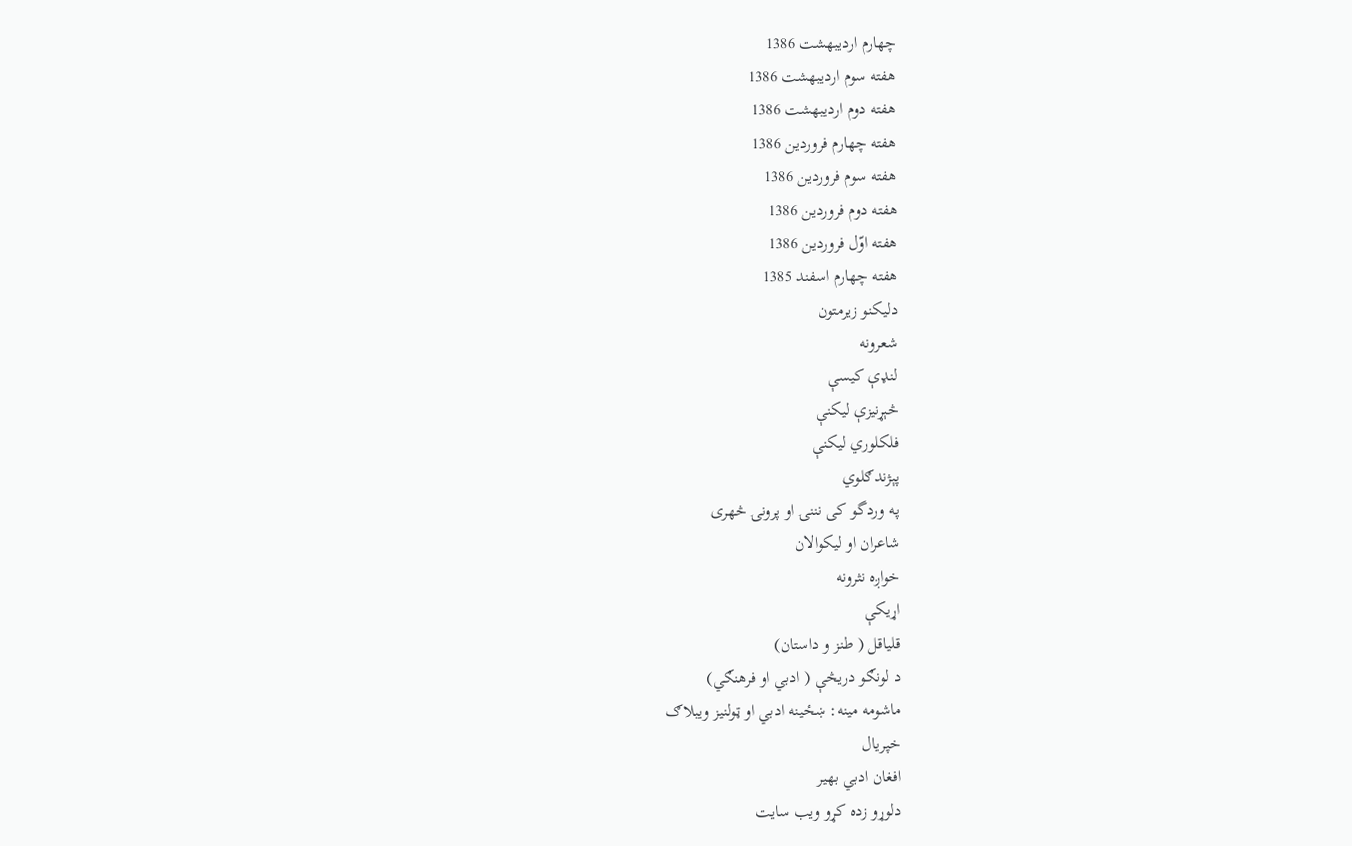چهارم اردیبهشت 1386
هفته سوم اردیبهشت 1386
هفته دوم اردیبهشت 1386
هفته چهارم فروردین 1386
هفته سوم فروردین 1386
هفته دوم فروردین 1386
هفته اوّل فروردین 1386
هفته چهارم اسفند 1385
دليكنو زيرمتون
شعرونه
لنډې كيسې
څېړنيزې ليكنې
فلكلوري ليكنې
پېژندګلوي
په وردگو کی نننۍ او پرونۍ څهری
شاعران او ليكوالان
خواږه نثرونه
اړيكې
قلیاقل ( طنز و داستان)
د لونګو دريڅې ( ادبي او فرهنګي)
ماشومه مينه: ښځينه ادبي او ټولنيز ويبلاګ
خپريال
افغان ادبي بهير
دلوړو زده كړو ويب سايت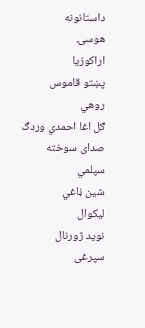داستانونه
هوسۍ
اراكوزيا
پښتو قاموس
روهي
ګل اغا احمدي وردګ
صدای سوخته
سپلمي
شين ڼاغي
ليكوال
نوید ژورنال
سپرغی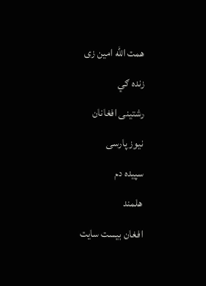همت الله امين زى
زنده ګي
رشتینی افغانان
نیوز پارسی
سپیده دم
هلمند
افغان بیست سایت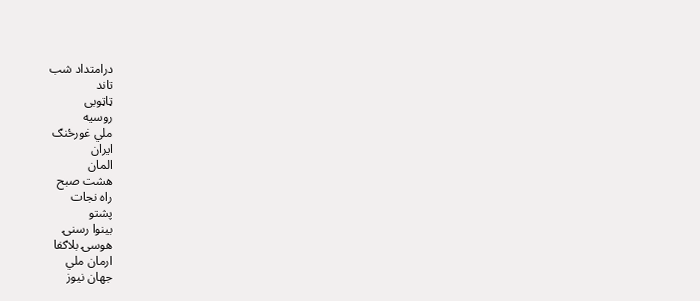درامتداد شب
تاند
ټاټوبى
روسيه
ملي غورځنګ
ايران
المان
هشت صبح
راه نجات
پشتو
بينوا رسنۍ
هوسۍ بلاګفا
ارمان ملي
جهان نيوز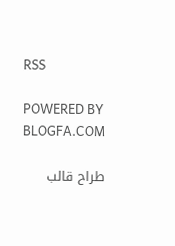RSS

POWERED BY
BLOGFA.COM

طراح قالب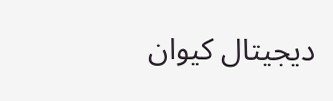دیجیتال کیوان